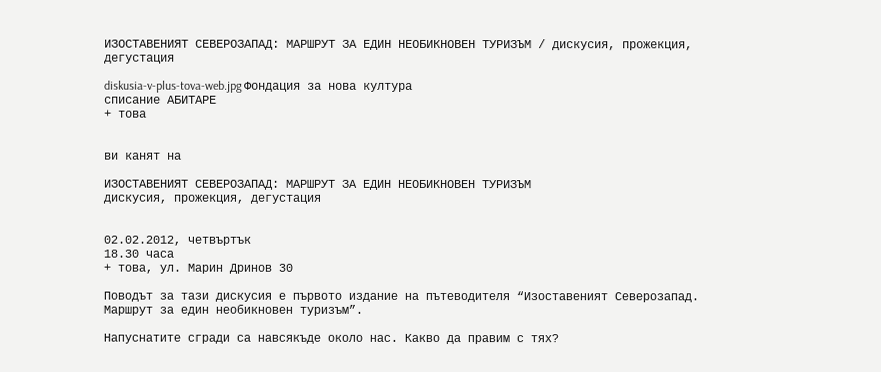ИЗОСТАВЕНИЯТ СЕВЕРОЗАПАД: МАРШРУТ ЗА ЕДИН НЕОБИКНОВЕН ТУРИЗЪМ / дискусия, прожекция, дегустация

diskusia-v-plus-tova-web.jpg Фондация за нова култура
списание АБИТАРЕ
+ това


ви канят на

ИЗОСТАВЕНИЯТ СЕВЕРОЗАПАД: МАРШРУТ ЗА ЕДИН НЕОБИКНОВЕН ТУРИЗЪМ
дискусия, прожекция, дегустация


02.02.2012, четвъртък
18.30 часа
+ това, ул. Марин Дринов 30

Поводът за тази дискусия е първото издание на пътеводителя “Изоставеният Северозапад. Маршрут за един необикновен туризъм”.

Напуснатите сгради са навсякъде около нас. Какво да правим с тях?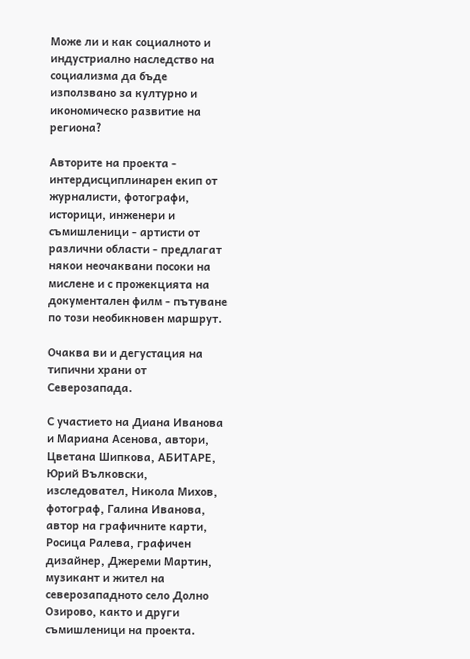Може ли и как социалното и индустриално наследство на социализма да бъде използвано за културно и икономическо развитие на региона?

Авторите на проекта - интердисциплинарен екип от журналисти, фотографи, историци, инженери и съмишленици - артисти от различни области - предлагат някои неочаквани посоки на мислене и с прожекцията на документален филм - пътуване по този необикновен маршрут.

Очаква ви и дегустация на типични храни от Северозапада.

С участието на Диана Иванова и Мариана Асенова, автори, Цветана Шипкова, АБИТАРЕ, Юрий Вълковски, изследовател, Никола Михов, фотограф, Галина Иванова, автор на графичните карти, Росица Ралева, графичен дизайнер, Джереми Мартин, музикант и жител на северозападното село Долно Озирово, както и други съмишленици на проекта.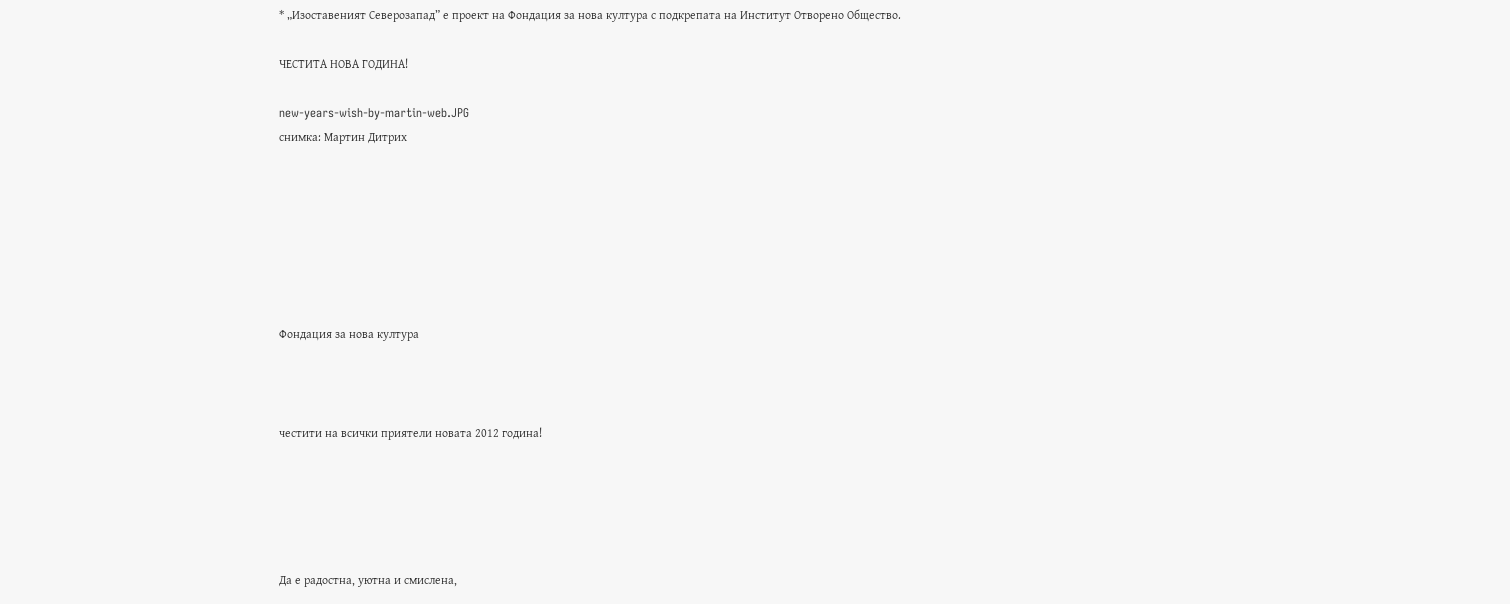* „Изоставеният Северозапад” е проект на Фондация за нова култура с подкрепата на Институт Отворено Общество.

ЧЕСТИТА НОВА ГОДИНА!

new-years-wish-by-martin-web.JPG
снимка: Мартин Дитрих







Фондация за нова култура



честити на всички приятели новата 2012 година!





Да е радостна, уютна и смислена,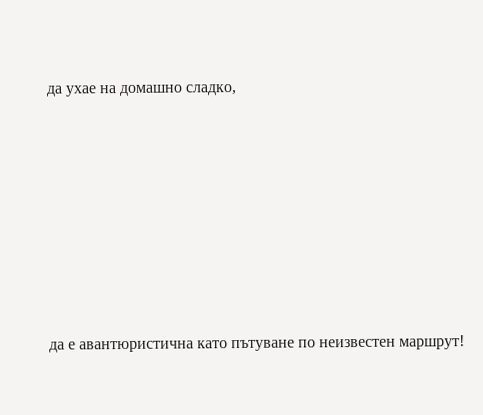да ухае на домашно сладко,







да е авантюристична като пътуване по неизвестен маршрут!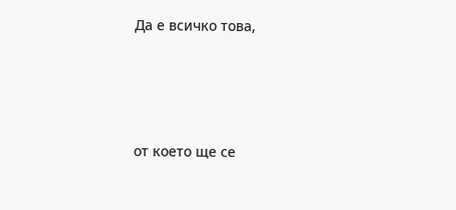Да е всичко това,





от което ще се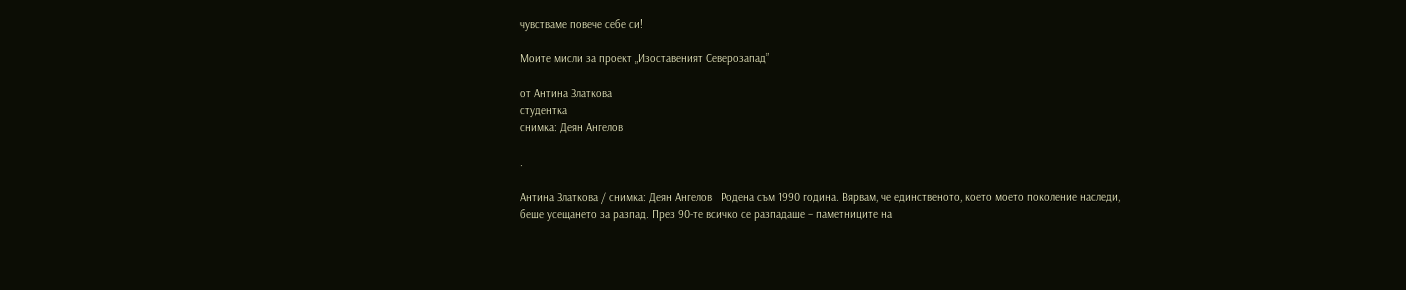чувстваме повече себе си!

Моите мисли за проект „Изоставеният Северозапад”

от Антина Златкова
студентка
снимка: Деян Ангелов

.

Антина Златкова / снимка: Деян Ангелов   Родена съм 1990 година. Вярвам, че единственото, което моето поколение наследи, беше усещането за разпад. През 90-те всичко се разпадаше – паметниците на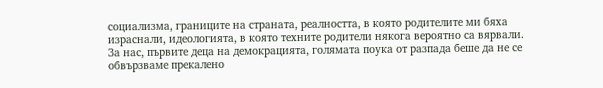социализма, границите на страната, реалността, в която родителите ми бяха израснали, идеологията, в която техните родители някога вероятно са вярвали. За нас, първите деца на демокрацията, голямата поука от разпада беше да не се обвързваме прекалено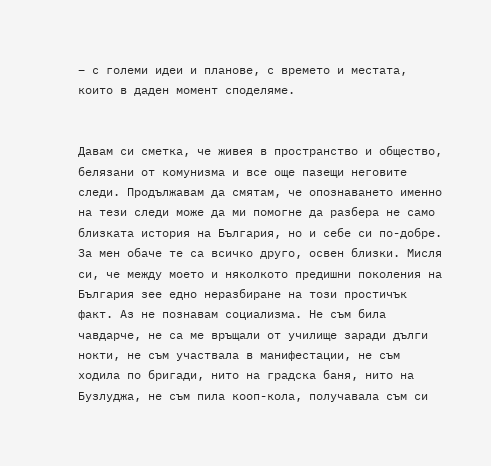– с големи идеи и планове, с времето и местата, които в даден момент споделяме.


Давам си сметка, че живея в пространство и общество, белязани от комунизма и все още пазещи неговите следи. Продължавам да смятам, че опознаването именно на тези следи може да ми помогне да разбера не само близката история на България, но и себе си по-добре. За мен обаче те са всичко друго, освен близки. Мисля си, че между моето и няколкото предишни поколения на България зее едно неразбиране на този простичък факт. Аз не познавам социализма. Не съм била чавдарче, не са ме връщали от училище заради дълги нокти, не съм участвала в манифестации, не съм ходила по бригади, нито на градска баня, нито на Бузлуджа, не съм пила кооп-кола, получавала съм си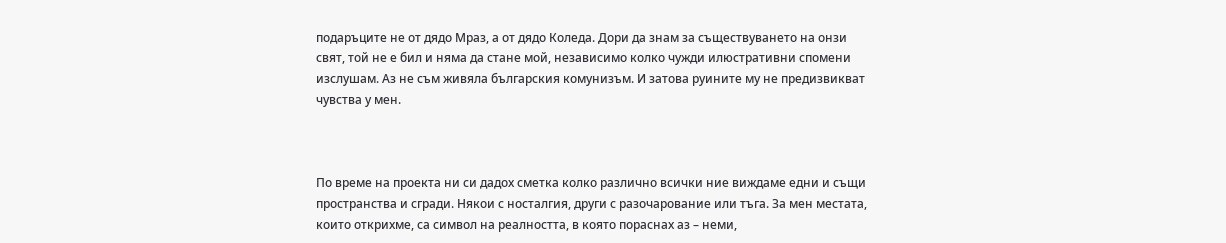подаръците не от дядо Мраз, а от дядо Коледа. Дори да знам за съществуването на онзи свят, той не е бил и няма да стане мой, независимо колко чужди илюстративни спомени изслушам. Аз не съм живяла българския комунизъм. И затова руините му не предизвикват чувства у мен.



По време на проекта ни си дадох сметка колко различно всички ние виждаме едни и същи пространства и сгради. Някои с носталгия, други с разочарование или тъга. За мен местата, които открихме, са символ на реалността, в която пораснах аз – неми,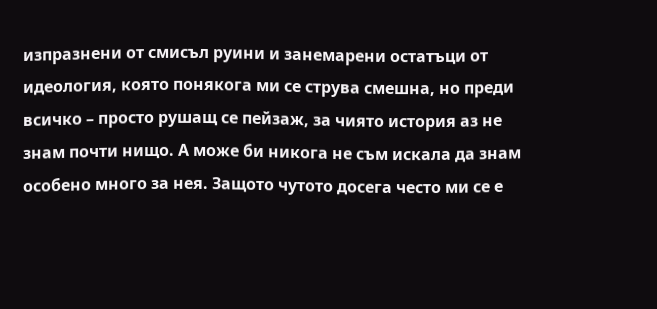изпразнени от смисъл руини и занемарени остатъци от идеология, която понякога ми се струва смешна, но преди всичко – просто рушащ се пейзаж, за чиято история аз не знам почти нищо. А може би никога не съм искала да знам особено много за нея. Защото чутото досега често ми се е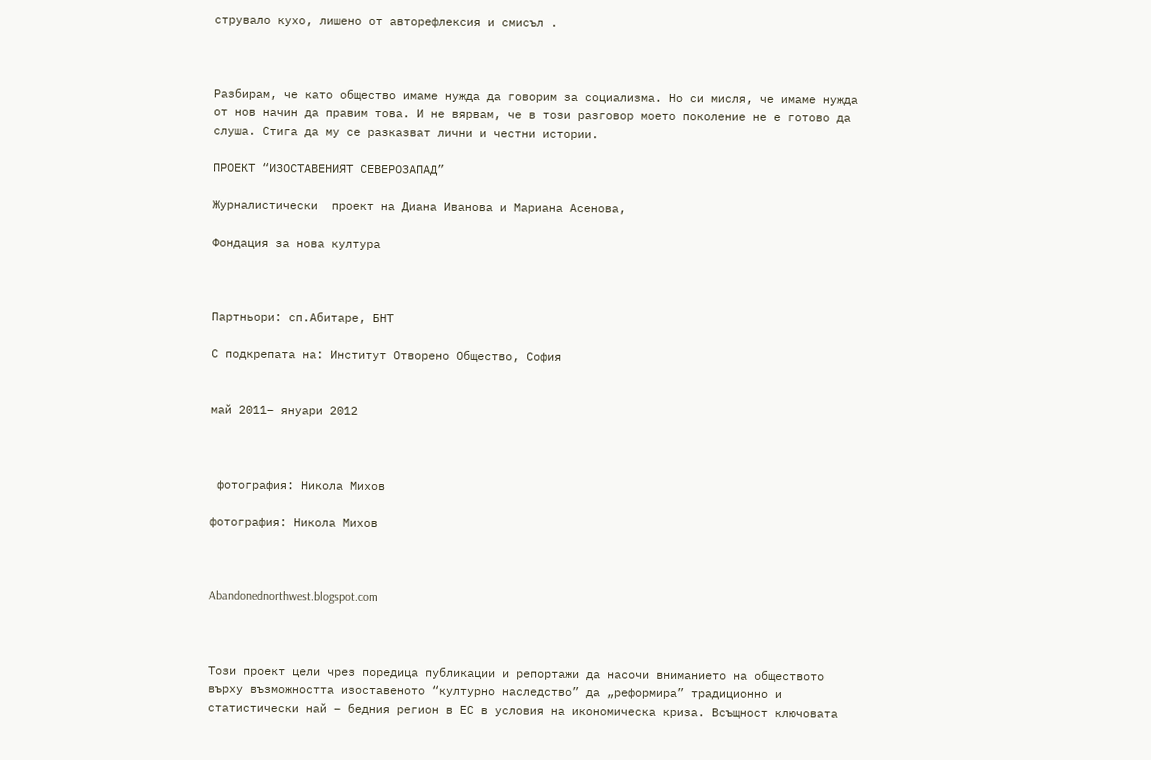струвало кухо, лишено от авторефлексия и смисъл .



Разбирам, че като общество имаме нужда да говорим за социализма. Но си мисля, че имаме нужда от нов начин да правим това. И не вярвам, че в този разговор моето поколение не е готово да слуша. Стига да му се разказват лични и честни истории.

ПРОЕКТ “ИЗОСТАВЕНИЯТ СЕВЕРОЗАПАД”

Журналистически  проект на Диана Иванова и Мариана Асенова,

Фондация за нова култура



Партньори: сп.Абитаре, БНТ

С подкрепата на: Институт Отворено Общество, София


май 2011– януари 2012



 фотография: Никола Михов

фотография: Никола Михов



Abandonednorthwest.blogspot.com



Този проект цели чрез поредица публикации и репортажи да насочи вниманието на обществото върху възможността изоставеното “културно наследство” да „реформира” традиционно и статистически най – бедния регион в ЕС в условия на икономическа криза. Всъщност ключовата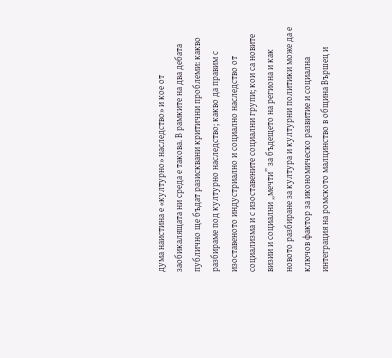дума наистина е «културно» наследство» и кое от заобикалящата ни среда е такова. В рамките на два дебата публично ще бъдат разисквани критични проблеми: какво разбираме под културно наследство; какво да правим с изоставеното индустриално и социално наследство от социализма и с изоставените социални групи; кои са новите визии и социални „мечти” за бъдещето на региона и как новото разбиране за култура и културни политики може да е ключов фактор за икономическо развитие и социална интеграция на ромското малцинство в община Вършец и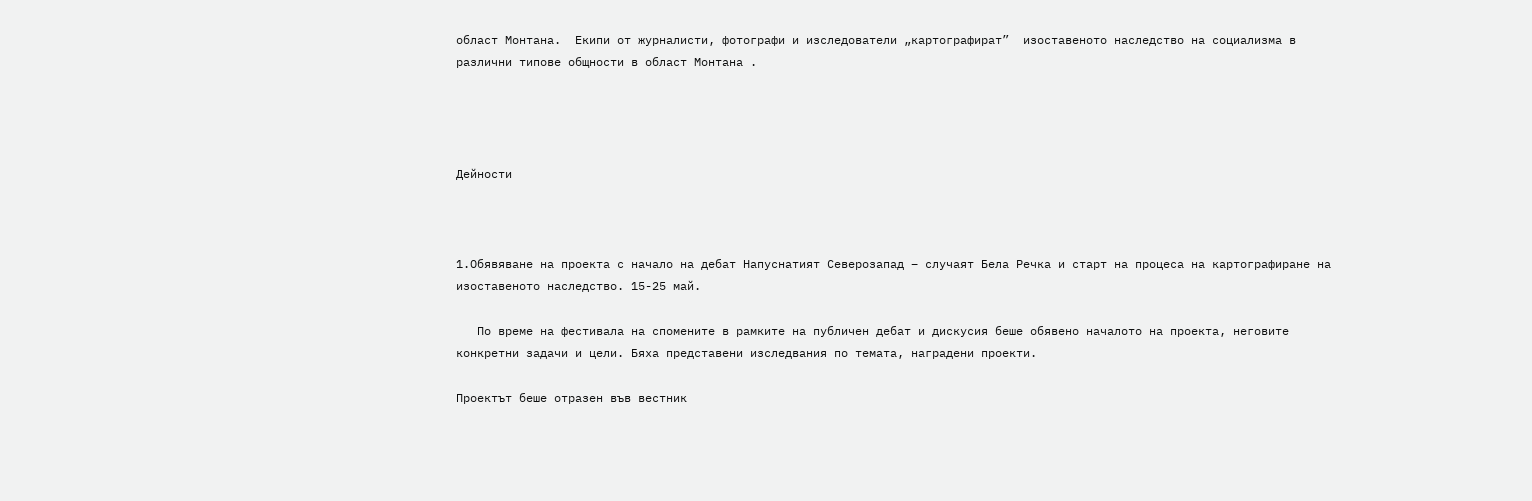област Монтана.  Екипи от журналисти, фотографи и изследователи „картографират”  изоставеното наследство на социализма в  различни типове общности в област Монтана .




Дейности



1.Обявяване на проекта с начало на дебат Напуснатият Северозапад – случаят Бела Речка и старт на процеса на картографиране на изоставеното наследство. 15-25 май.

   По време на фестивала на спомените в рамките на публичен дебат и дискусия беше обявено началото на проекта, неговите конкретни задачи и цели. Бяха представени изследвания по темата, наградени проекти.

Проектът беше отразен във вестник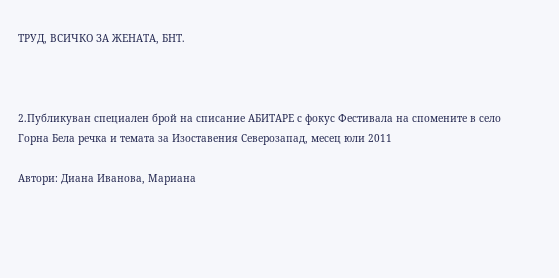ТРУД, ВСИЧКО ЗА ЖЕНАТА, БНТ.



2.Публикуван специален брой на списание АБИТАРЕ с фокус Фестивала на спомените в село Горна Бела речка и темата за Изоставения Северозапад, месец юли 2011

Автори: Диана Иванова, Мариана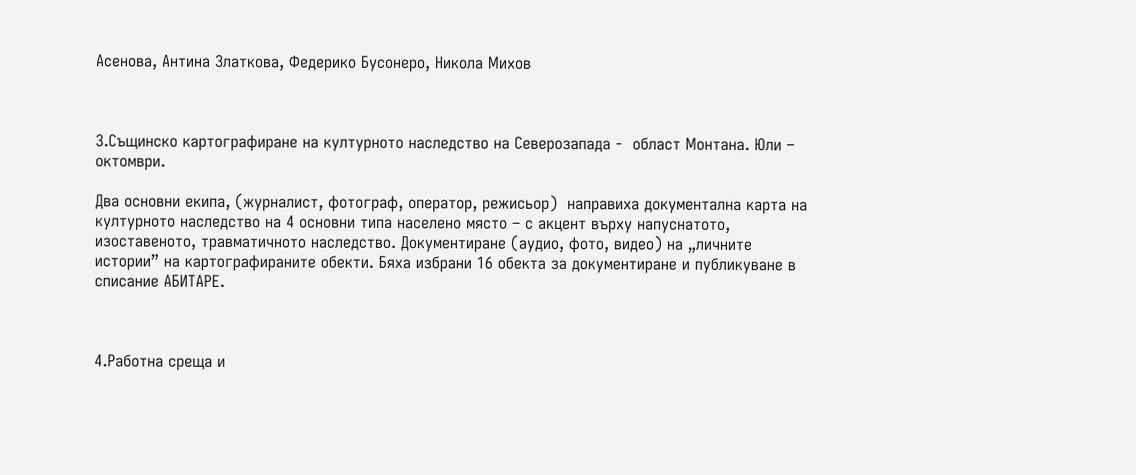Асенова, Антина Златкова, Федерико Бусонеро, Никола Михов



3.Същинско картографиране на културното наследство на Северозапада -  област Монтана. Юли – октомври.

Два основни екипа, (журналист, фотограф, оператор, режисьор)  направиха документална карта на културното наследство на 4 основни типа населено място – с акцент върху напуснатото, изоставеното, травматичното наследство. Документиране (аудио, фото, видео) на „личните истории” на картографираните обекти. Бяха избрани 16 обекта за документиране и публикуване в списание АБИТАРЕ.



4.Работна среща и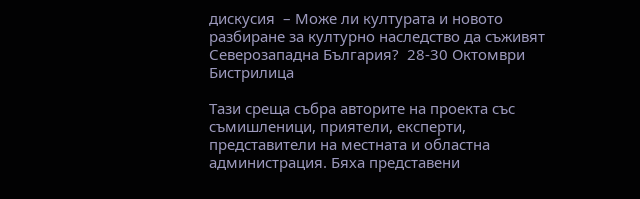дискусия  – Може ли културата и новото разбиране за културно наследство да съживят Северозападна България?  28-30 Октомври Бистрилица

Тази среща събра авторите на проекта със съмишленици, приятели, експерти, представители на местната и областна администрация. Бяха представени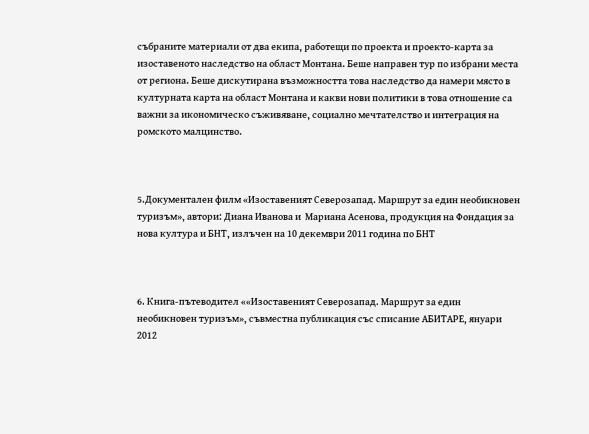събраните материали от два екипа, работещи по проекта и проекто-карта за  изоставеното наследство на област Монтана. Беше направен тур по избрани места от региона. Беше дискутирана възможността това наследство да намери място в културната карта на област Монтана и какви нови политики в това отношение са важни за икономическо съживяване, социално мечтателство и интеграция на ромското малцинство.



5.Документален филм «Изоставеният Северозапад. Маршрут за един необикновен туризъм», автори: Диана Иванова и  Мариана Асенова, продукция на Фондация за нова култура и БНТ, излъчен на 10 декември 2011 година по БНТ



6. Книга-пътеводител ««Изоставеният Северозапад. Маршрут за един необикновен туризъм», съвместна публикация със списание АБИТАРЕ, януари 2012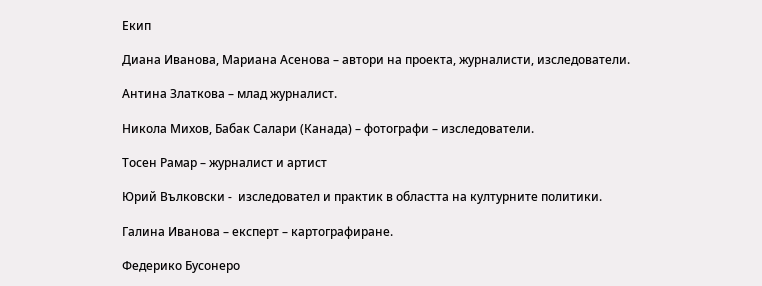Екип

Диана Иванова, Мариана Асенова – автори на проекта, журналисти, изследователи.

Антина Златкова – млад журналист.

Никола Михов, Бабак Салари (Канада) – фотографи – изследователи.

Тосен Рамар – журналист и артист

Юрий Вълковски -  изследовател и практик в областта на културните политики.

Галина Иванова – експерт – картографиране.

Федерико Бусонеро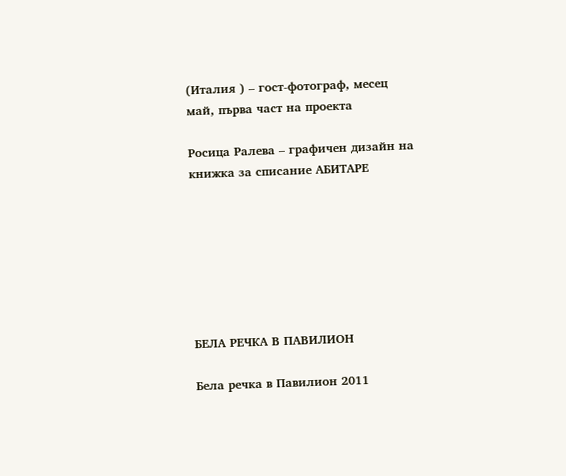(Италия ) – гост-фотограф, месец май, първа част на проекта

Росица Ралева – графичен дизайн на книжка за списание АБИТАРЕ







БЕЛА РЕЧКА В ПАВИЛИОН

Бела речка в Павилион 2011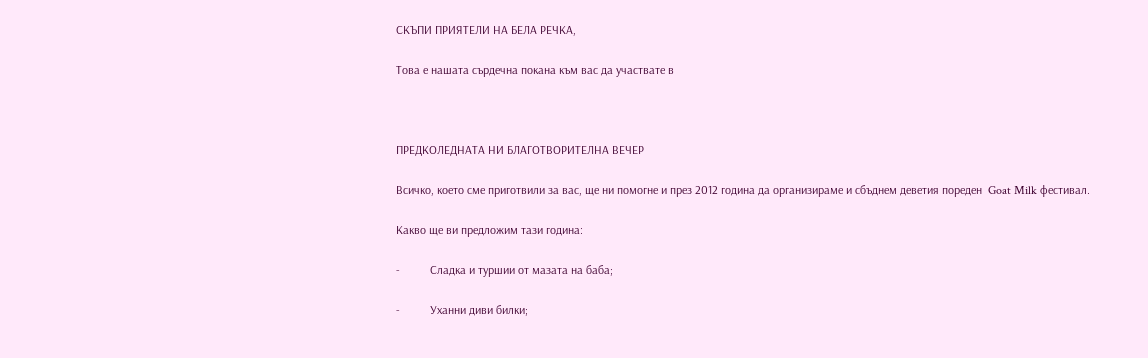СКЪПИ ПРИЯТЕЛИ НА БЕЛА РЕЧКА,

Това е нашата сърдечна покана към вас да участвате в



ПРЕДКОЛЕДНАТА НИ БЛАГОТВОРИТЕЛНА ВЕЧЕР

Всичко, което сме приготвили за вас, ще ни помогне и през 2012 година да организираме и сбъднем деветия пореден  Goat Milk фестивал.

Какво ще ви предложим тази година:

-          Сладка и туршии от мазата на баба;

-          Уханни диви билки;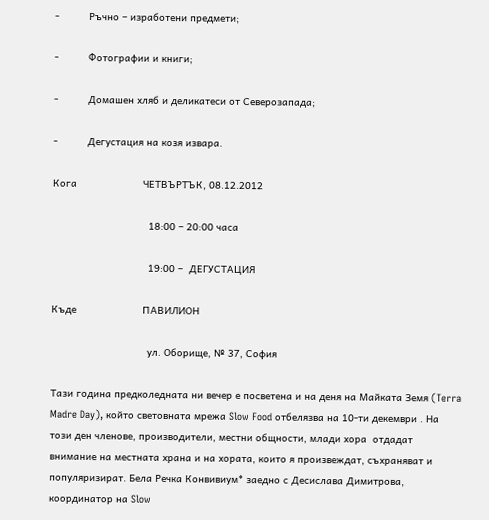-          Ръчно – изработени предмети;

-          Фотографии и книги;

-          Домашен хляб и деликатеси от Северозапада;

-          Дегустация на козя извара.

Кога                      ЧЕТВЪРТЪК, 08.12.2012

                                18:00 – 20:00 часа

                                19:00 –  ДЕГУСТАЦИЯ

Къде                      ПАВИЛИОН

                                ул. Оборище, № 37, София

Тази година предколедната ни вечер е посветена и на деня на Майката Земя (Terra Madre Day), който световната мрежа Slow Food отбелязва на 10-ти декември . На този ден членове, производители, местни общности, млади хора  отдадат внимание на местната храна и на хората, които я произвеждат, съхраняват и популяризират. Бела Речка Конвивиум* заедно с Десислава Димитрова, координатор на Slow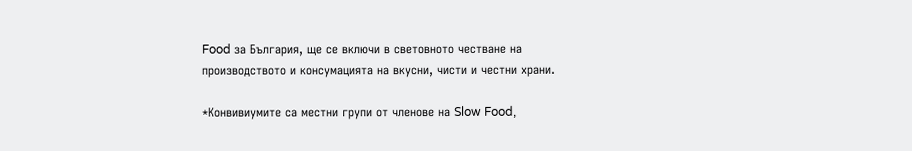Food за България, ще се включи в световното честване на производството и консумацията на вкусни, чисти и честни храни.

*Конвивиумите са местни групи от членове на Slow Food,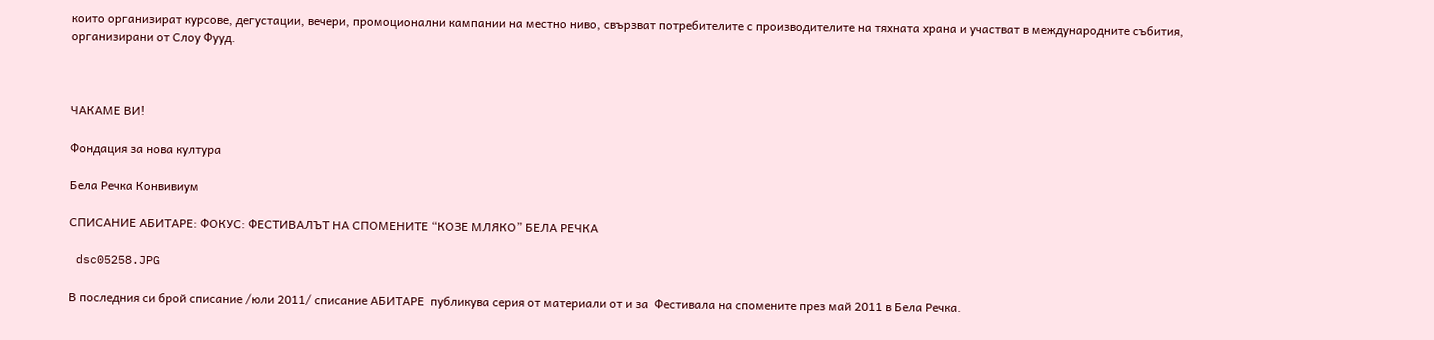които организират курсове, дегустации, вечери, промоционални кампании на местно ниво, свързват потребителите с производителите на тяхната храна и участват в международните събития, организирани от Слоу Фууд.



ЧАКАМЕ ВИ!

Фондация за нова култура

Бела Речка Конвивиум

СПИСАНИЕ АБИТАРЕ: ФОКУС: ФЕСТИВАЛЪТ НА СПОМЕНИТЕ “КОЗЕ МЛЯКО” БЕЛА РЕЧКА

 dsc05258.JPG

В последния си брой списание /юли 2011/ списание АБИТАРЕ  публикува серия от материали от и за  Фестивала на спомените през май 2011 в Бела Речка.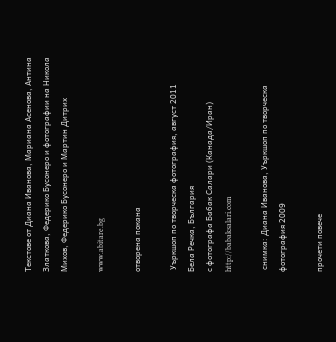Текстове от Диана Иванова, Мариана Асенова, Антина Златкова, Федерико Бусонеро и фотографии на Никола Михов, Федерико Бусонеро и Мартин Дитрих

www.abitare.bg

отворена покана

 Уъркшоп по творческа фотография, август 2011
Бела Речка, България
с фотографа Бабак Салари (Канада/Иран)
http://babaksalari.com

 снимка: Диана Иванова, Уъркшоп по творческа фотография 2009

прочети повече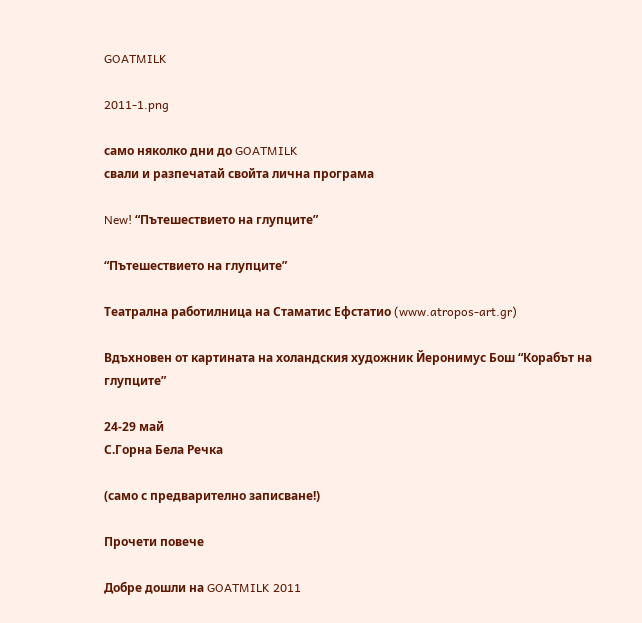GOATMILK

2011-1.png

само няколко дни до GOATMILK
свали и разпечатай свойта лична програма

New! “Пътешествието на глупците”

“Пътешествието на глупците”

Театрална работилница на Стаматис Ефстатио (www.atropos-art.gr)

Вдъхновен от картината на холандския художник Йеронимус Бош “Корабът на глупците”

24-29 май
С.Горна Бела Речка

(само с предварително записване!)

Прочети повече

Добре дошли на GOATMILK 2011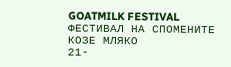GOATMILK FESTIVAL ФЕСТИВАЛ НА СПОМЕНИТЕ КОЗЕ МЛЯКО
21-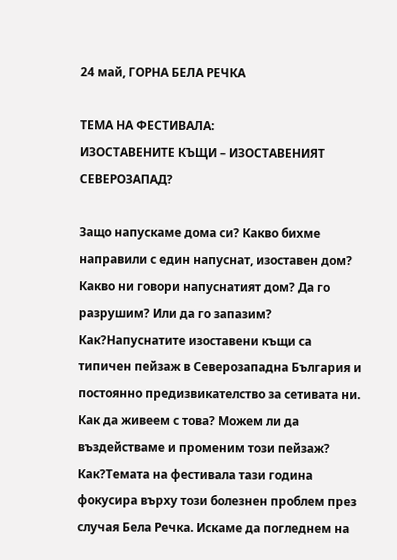24 май, ГОРНА БЕЛА РЕЧКА

ТЕМА НА ФЕСТИВАЛА:
ИЗОСТАВЕНИТЕ КЪЩИ – ИЗОСТАВЕНИЯТ СЕВЕРОЗАПАД?

Защо напускаме дома си? Какво бихме направили с един напуснат, изоставен дом?
Какво ни говори напуснатият дом? Да го разрушим? Или да го запазим? Как?Напуснатите изоставени къщи са типичен пейзаж в Северозападна България и постоянно предизвикателство за сетивата ни. Как да живеем с това? Можем ли да въздействаме и променим този пейзаж? Как?Темата на фестивала тази година фокусира върху този болезнен проблем през случая Бела Речка. Искаме да погледнем на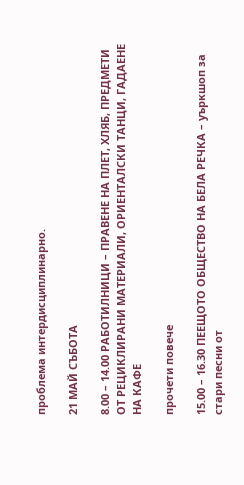проблема интердисциплинарно.

21 МАЙ СЪБОТА

8.00 – 14.00 РАБОТИЛНИЦИ – ПРАВЕНЕ НА ПЛЕТ, ХЛЯБ, ПРЕДМЕТИ ОТ РЕЦИКЛИРАНИ МАТЕРИАЛИ, ОРИЕНТАЛСКИ ТАНЦИ, ГАДАЕНЕ НА КАФЕ

прочети повече

15.00 – 16.30 ПЕЕЩОТО ОБЩЕСТВО НА БЕЛА РЕЧКА – уъркшоп за стари песни от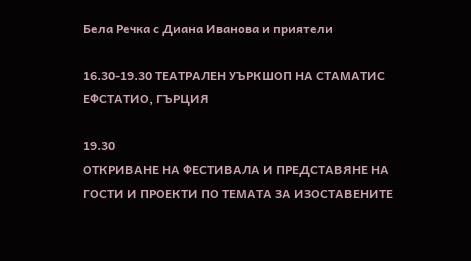Бела Речка с Диана Иванова и приятели

16.30-19.30 ТЕАТРАЛЕН УЪРКШОП НА СТАМАТИС ЕФСТАТИО, ГЪРЦИЯ

19.30
ОТКРИВАНЕ НА ФЕСТИВАЛА И ПРЕДСТАВЯНЕ НА ГОСТИ И ПРОЕКТИ ПО ТЕМАТА ЗА ИЗОСТАВЕНИТЕ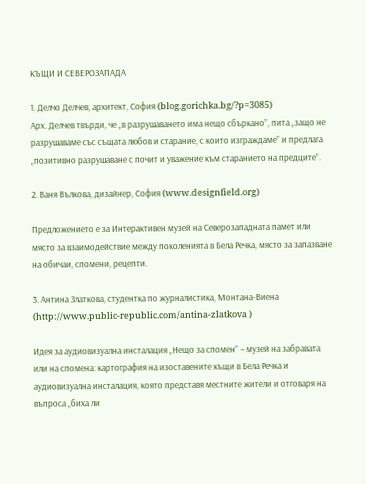КЪЩИ И СЕВЕРОЗАПАДА

1. Делчо Делчев, архитект, София (blog.gorichka.bg/?p=3085)
Арх. Делчев твърди, че „в разрушаването има нещо сбъркано”, пита „защо не разрушаваме със същата любов и старание, с които изграждаме” и предлага „позитивно разрушаване с почит и уважение към старанието на предците”.

2. Ваня Вълкова, дизайнер, София (www.designfield.org)

Предложението е за Интерактивен музей на Северозападната памет или място за взаимодействие между поколенията в Бела Речка, място за запазване на обичаи, спомени, рецепти.

3. Антина Златкова, студентка по журналистика, Монтана-Виена (http://www.public-republic.com/antina-zlatkova )

Идея за аудиовизуална инсталация „Нещо за спомен” – музей на забравата или на спомена: картография на изоставените къщи в Бела Речка и аудиовизуална инсталация, която представя местните жители и отговаря на въпроса „биха ли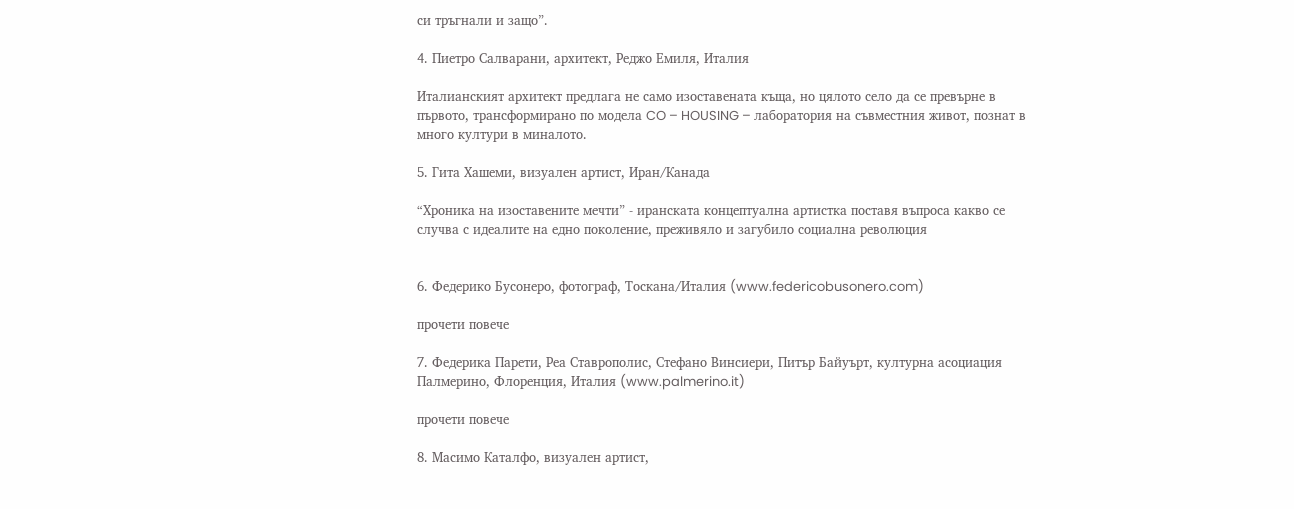си тръгнали и защо”.

4. Пиетро Салварaни, архитект, Реджо Емиля, Италия

Италианският архитект предлага не само изоставената къща, но цялото село да се превърне в първото, трансформирано по модела CO – HOUSING – лаборатория на съвместния живот, познат в много култури в миналото.

5. Гита Хашеми, визуален артист, Иран/Канада

“Хроника на изоставените мечти” - иранската концептуална артистка поставя въпроса какво се случва с идеалите на едно поколение, преживяло и загубило социална революция


6. Федерико Бусонеро, фотограф, Тоскана/Италия (www.federicobusonero.com)

прочети повече

7. Федерика Парети, Реа Ставрополис, Стефано Винсиери, Питър Байуърт, културна асоциация Палмерино, Флоренция, Италия (www.palmerino.it)

прочети повече

8. Масимо Каталфо, визуален артист,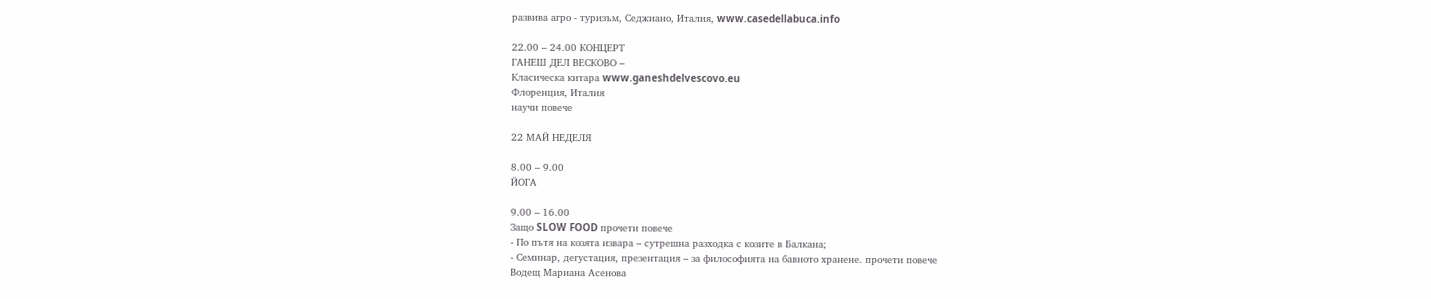развива агро - туризъм, Седжиано, Италия, www.casedellabuca.info

22.00 – 24.00 КОНЦЕРТ
ГАНЕШ ДЕЛ ВЕСКОВО –
Класическа китара www.ganeshdelvescovo.eu
Флоренция, Италия
научи повече

22 МАЙ НЕДЕЛЯ

8.00 – 9.00
ЙОГА

9.00 – 16.00
Защо SLOW FOOD прочети повече
- По пътя на козята извара – сутрешна разходка с козите в Балкана;
- Семинар, дегустация, презентация – за философията на бавното хранене. прочети повече
Водещ Мариана Асенова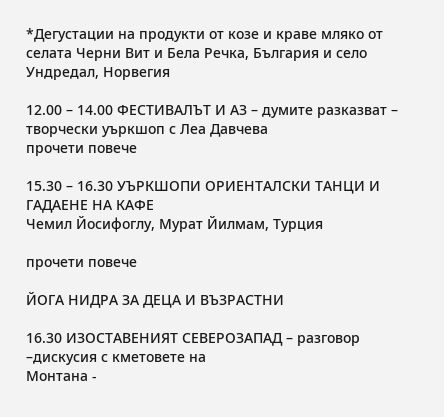*Дегустации на продукти от козе и краве мляко от селата Черни Вит и Бела Речка, България и село Ундредал, Норвегия

12.00 – 14.00 ФЕСТИВАЛЪТ И АЗ – думите разказват – творчески уъркшоп с Леа Давчева
прочети повече

15.30 – 16.30 УЪРКШОПИ ОРИЕНТАЛСКИ ТАНЦИ И ГАДАЕНЕ НА КАФЕ
Чемил Йосифоглу, Мурат Йилмам, Турция

прочети повече

ЙОГА НИДРА ЗА ДЕЦА И ВЪЗРАСТНИ

16.30 ИЗОСТАВЕНИЯТ СЕВЕРОЗАПАД – разговор –дискусия с кметовете на
Монтана -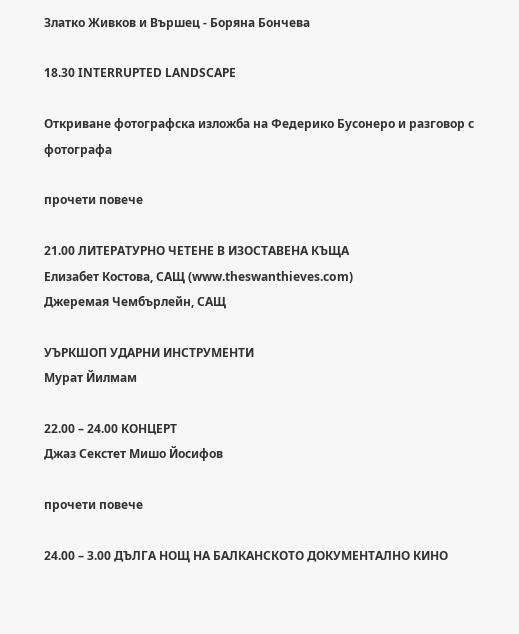Златко Живков и Вършец - Боряна Бончева

18.30 INTERRUPTED LANDSCAPE

Откриване фотографска изложба на Федерико Бусонеро и разговор с фотографа

прочети повече

21.00 ЛИТЕРАТУРНО ЧЕТЕНЕ В ИЗОСТАВЕНА КЪЩА
Елизабет Костова, САЩ (www.theswanthieves.com)
Джеремая Чембърлейн, САЩ

УЪРКШОП УДАРНИ ИНСТРУМЕНТИ
Мурат Йилмам

22.00 – 24.00 КОНЦЕРТ
Джаз Секстет Мишо Йосифов

прочети повече

24.00 – 3.00 ДЪЛГА НОЩ НА БАЛКАНСКОТО ДОКУМЕНТАЛНО КИНО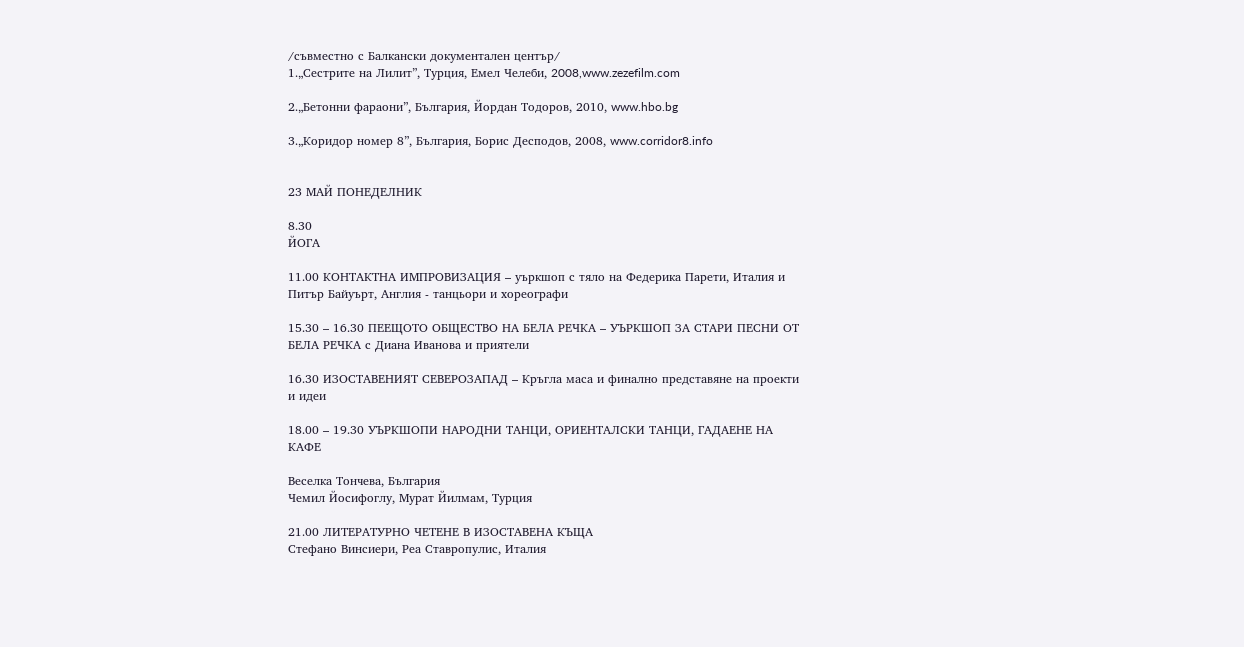/съвместно с Балкански документален център/
1.„Сестрите на Лилит”, Турция, Емел Челеби, 2008,www.zezefilm.com

2.„Бетонни фараони”, България, Йордан Тодоров, 2010, www.hbo.bg

3.„Коридор номер 8”, България, Борис Десподов, 2008, www.corridor8.info


23 МАЙ ПОНЕДЕЛНИК

8.30
ЙОГА

11.00 КОНТАКТНА ИМПРОВИЗАЦИЯ – уъркшоп с тяло на Федерика Парети, Италия и Питър Байуърт, Англия - танцьори и хореографи

15.30 – 16.30 ПЕЕЩОТО ОБЩЕСТВО НА БЕЛА РЕЧКА – УЪРКШОП ЗА СТАРИ ПЕСНИ ОТ БЕЛА РЕЧКА с Диана Иванова и приятели

16.30 ИЗОСТАВЕНИЯТ СЕВЕРОЗАПАД – Кръгла маса и финално представяне на проекти и идеи

18.00 – 19.30 УЪРКШОПИ НАРОДНИ ТАНЦИ, ОРИЕНТАЛСКИ ТАНЦИ, ГАДАЕНЕ НА КАФЕ

Веселка Тончева, България
Чемил Йосифоглу, Мурат Йилмам, Турция

21.00 ЛИТЕРАТУРНО ЧЕТЕНЕ В ИЗОСТАВЕНА КЪЩА
Стефано Винсиери, Реа Ставропулис, Италия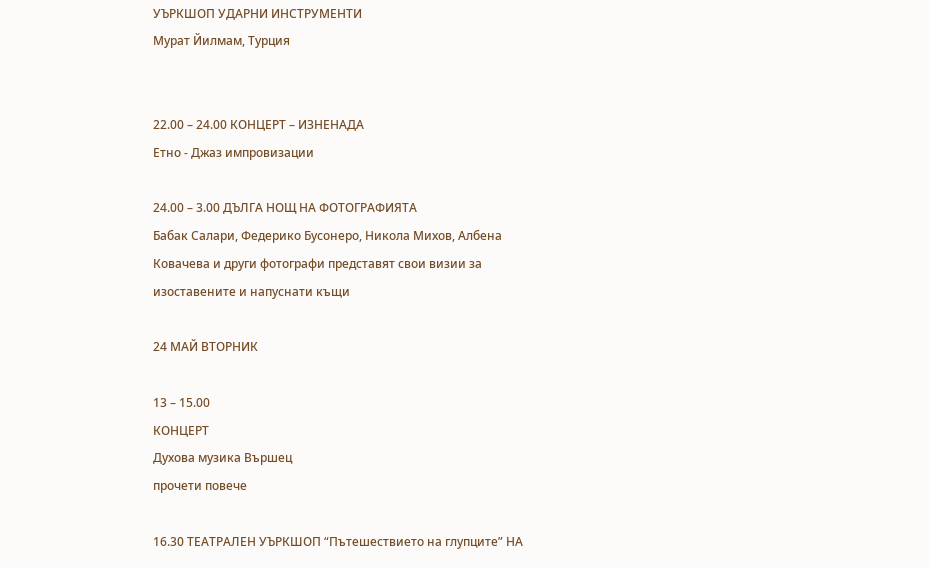УЪРКШОП УДАРНИ ИНСТРУМЕНТИ
Мурат Йилмам, Турция


22.00 – 24.00 КОНЦЕРТ – ИЗНЕНАДА
Eтно - Джаз импровизации

24.00 – 3.00 ДЪЛГА НОЩ НА ФОТОГРАФИЯТА
Бабак Салари, Федерико Бусонеро, Никола Михов, Албена Ковачева и други фотографи представят свои визии за изоставените и напуснати къщи

24 МАЙ ВТОРНИК

13 – 15.00
КОНЦЕРТ
Духова музика Вършец
прочети повече

16.30 ТЕАТРАЛЕН УЪРКШОП “Пътешествието на глупците” НА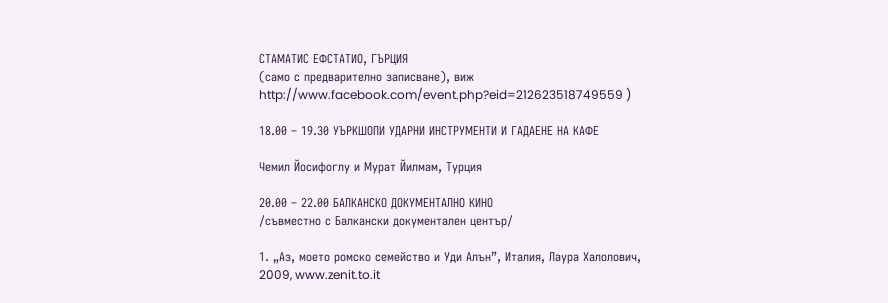СТАМАТИС ЕФСТАТИО, ГЪРЦИЯ
(само с предварително записване), виж http://www.facebook.com/event.php?eid=212623518749559 )

18.00 – 19.30 УЪРКШОПИ УДАРНИ ИНСТРУМЕНТИ И ГАДАЕНЕ НА КАФЕ

Чемил Йосифоглу и Мурат Йилмам, Турция

20.00 – 22.00 БАЛКАНСКО ДОКУМЕНТАЛНО КИНО
/съвместно с Балкански документален център/

1. „Аз, моето ромско семейство и Уди Алън”, Италия, Лаура Халолович, 2009, www.zenit.to.it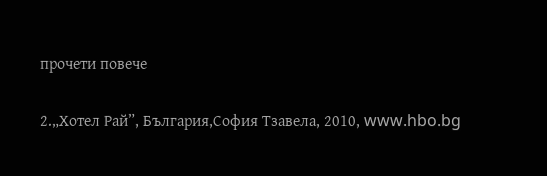прочети повече

2.„Хотел Рай”, България,София Тзавела, 2010, www.hbo.bg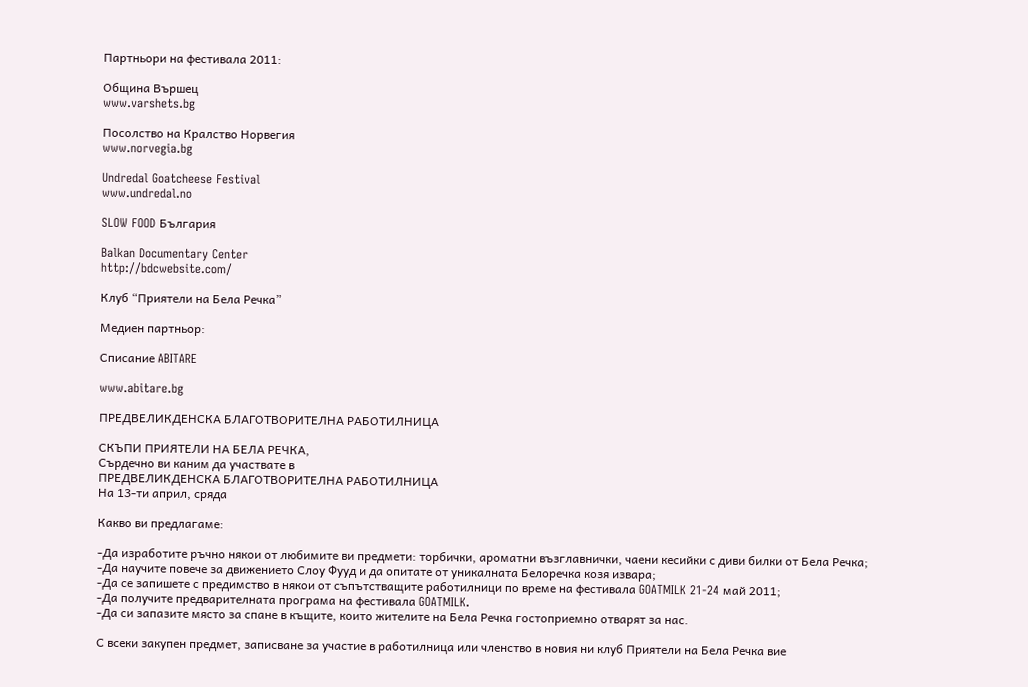Партньори на фестивала 2011:

Община Вършец
www.varshets.bg

Посолство на Кралство Норвегия
www.norvegia.bg

Undredal Goatcheese Festival
www.undredal.no

SLOW FOOD България

Balkan Documentary Center
http://bdcwebsite.com/

Клуб “Приятели на Бела Речка”

Медиен партньор:

Списание ABITARE

www.abitare.bg

ПРЕДВЕЛИКДЕНСКА БЛАГОТВОРИТЕЛНА РАБОТИЛНИЦА

СКЪПИ ПРИЯТЕЛИ НА БЕЛА РЕЧКА,
Сърдечно ви каним да участвате в
ПРЕДВЕЛИКДЕНСКА БЛАГОТВОРИТЕЛНА РАБОТИЛНИЦА
На 13-ти април, сряда

Какво ви предлагаме:

-Да изработите ръчно някои от любимите ви предмети: торбички, ароматни възглавнички, чаени кесийки с диви билки от Бела Речка;
-Да научите повече за движението Слоу Фууд и да опитате от уникалната Белоречка козя извара;
-Да се запишете с предимство в някои от съпътстващите работилници по време на фестивала GOATMILK 21-24 май 2011;
-Да получите предварителната програма на фестивала GOATMILK.
-Да си запазите място за спане в къщите, които жителите на Бела Речка гостоприемно отварят за нас.

С всеки закупен предмет, записване за участие в работилница или членство в новия ни клуб Приятели на Бела Речка вие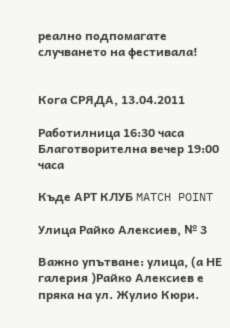реално подпомагате случването на фестивала!


Кога СРЯДА, 13.04.2011

Работилница 16:30 часа
Благотворителна вечер 19:00 часа

Къде АРТ КЛУБ MATCH POINT

Улица Райко Алексиев, № 3

Важно упътване: улица, (а НЕ галерия )Райко Алексиев е пряка на ул. Жулио Кюри.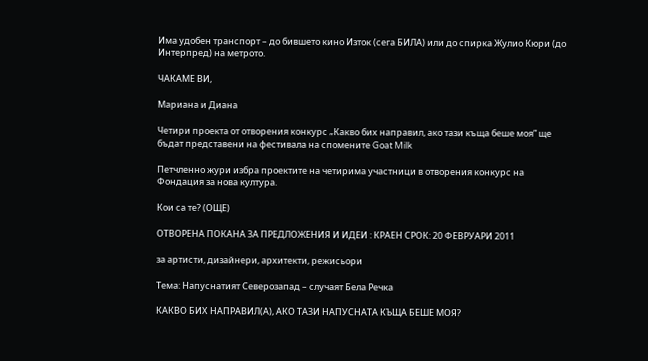Има удобен транспорт – до бившето кино Изток (сега БИЛА) или до спирка Жулио Кюри (до Интерпред) на метрото.

ЧАКАМЕ ВИ,

Мариана и Диана

Четири проекта от отворения конкурс „Какво бих направил, ако тази къща беше моя” ще бъдат представени на фестивала на спомените Goat Milk

Петчленно жури избра проектите на четирима участници в отворения конкурс на Фондация за нова култура.

Кои са те? (ОЩЕ)

ОТВОРЕНА ПОКАНА ЗА ПРЕДЛОЖЕНИЯ И ИДЕИ : КРАЕН СРОК: 20 ФЕВРУАРИ 2011

за артисти, дизайнери, архитекти, режисьори

Темa: Напуснатият Северозапад – случаят Бела Речка

КАКВО БИХ НАПРАВИЛ(А), АКО ТАЗИ НАПУСНАТА КЪЩА БЕШЕ МОЯ?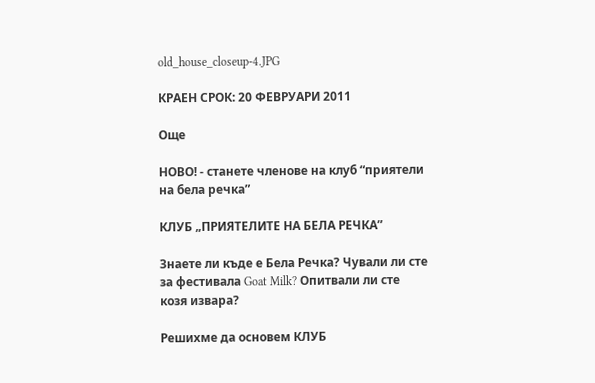old_house_closeup-4.JPG

КРАЕН СРОК: 20 ФЕВРУАРИ 2011

Още

НОВО! - станете членове на клуб “приятели на бела речка”

КЛУБ „ПРИЯТЕЛИТЕ НА БЕЛА РЕЧКА”

Знаете ли къде е Бела Речка? Чували ли сте за фестивала Goat Milk? Опитвали ли сте козя извара?

Решихме да основем КЛУБ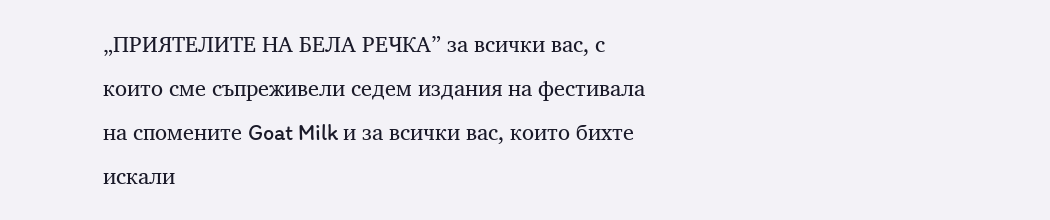„ПРИЯТЕЛИТЕ НА БЕЛА РЕЧКА” за всички вас, с които сме съпреживели седем издания на фестивала на спомените Goat Milk и за всички вас, които бихте искали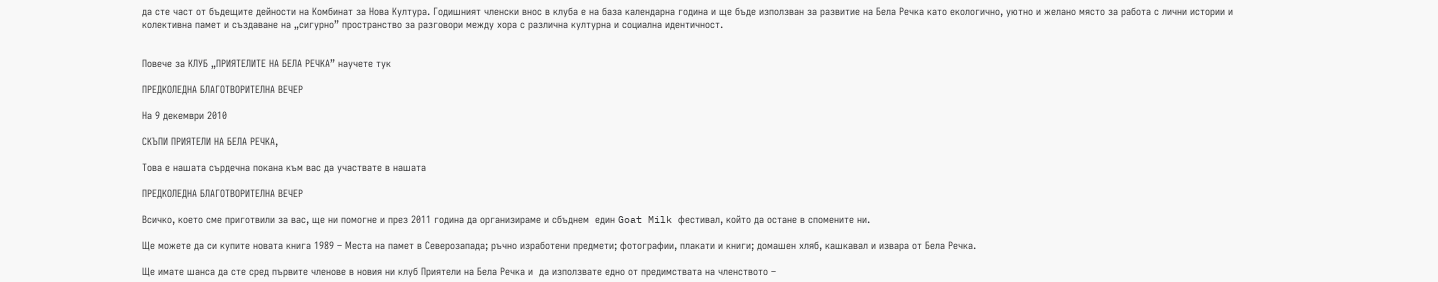да сте част от бъдещите дейности на Комбинат за Нова Култура. Годишният членски внос в клуба е на база календарна година и ще бъде използван за развитие на Бела Речка като екологично, уютно и желано място за работа с лични истории и колективна памет и създаване на „сигурно” пространство за разговори между хора с различна културна и социална идентичност.


Повече за КЛУБ „ПРИЯТЕЛИТЕ НА БЕЛА РЕЧКА” научете тук

ПРЕДКОЛЕДНА БЛАГОТВОРИТЕЛНА ВЕЧЕР

На 9 декември 2010

СКЪПИ ПРИЯТЕЛИ НА БЕЛА РЕЧКА,

Това е нашата сърдечна покана към вас да участвате в нашата

ПРЕДКОЛЕДНА БЛАГОТВОРИТЕЛНА ВЕЧЕР

Всичко, което сме приготвили за вас, ще ни помогне и през 2011 година да организираме и сбъднем  един Goat Milk фестивал, който да остане в спомените ни.

Ще можете да си купите новата книга 1989 – Места на памет в Северозапада; ръчно изработени предмети; фотографии, плакати и книги; домашен хляб, кашкавал и извара от Бела Речка.

Ще имате шанса да сте сред първите членове в новия ни клуб Приятели на Бела Речка и  да използвате едно от предимствата на членството –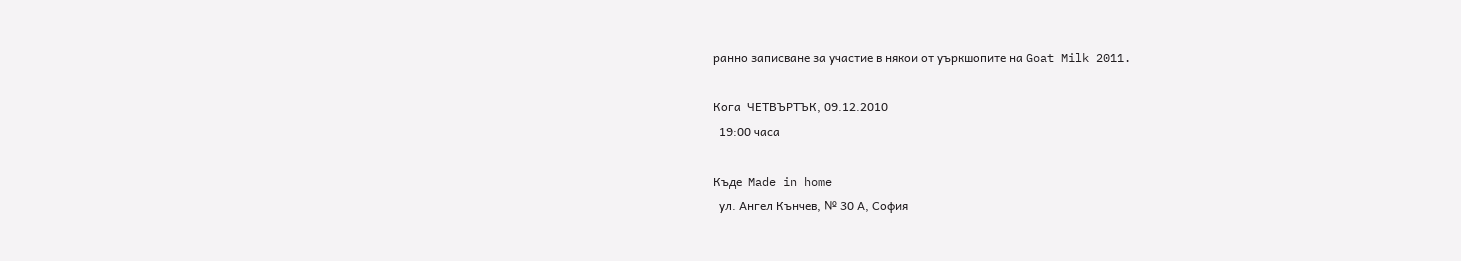ранно записване за участие в някои от уъркшопите на Goat Milk 2011.

Кога  ЧЕТВЪРТЪК, 09.12.2010
  19:00 часа

Къде  Made in home
  ул. Ангел Кънчев, № 30 А, София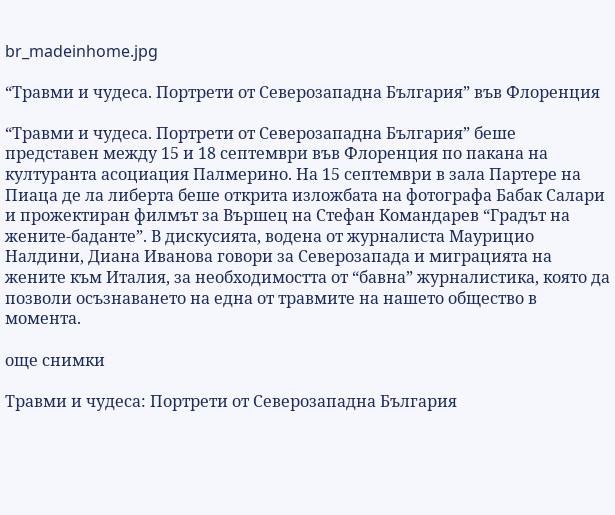br_madeinhome.jpg

“Травми и чудеса. Портрети от Северозападна България” във Флоренция

“Травми и чудеса. Портрети от Северозападна България” беше представен между 15 и 18 септември във Флоренция по пакана на културанта асоциация Палмерино. На 15 септември в зала Партере на Пиаца де ла либерта беше открита изложбата на фотографа Бабак Салари и прожектиран филмът за Вършец на Стефан Командарев “Градът на жените-баданте”. В дискусията, водена от журналиста Маурицио Налдини, Диана Иванова говори за Северозапада и миграцията на жените към Италия, за необходимостта от “бавна” журналистика, която да позволи осъзнаването на една от травмите на нашето общество в момента.

още снимки

Травми и чудеса: Портрети от Северозападна България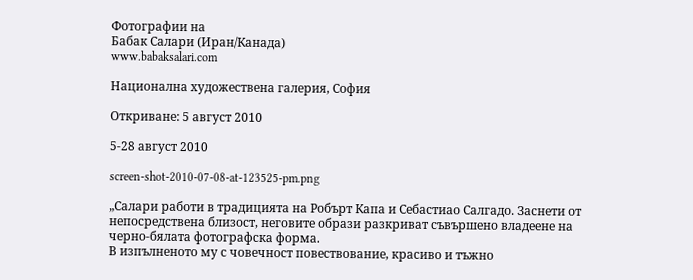Фотографии на
Бабак Салари (Иран/Канада)
www.babaksalari.com

Национална художествена галерия, София

Откриване: 5 август 2010

5-28 август 2010

screen-shot-2010-07-08-at-123525-pm.png

„Салари работи в традицията на Робърт Капа и Себастиао Салгадо. Заснети от непосредствена близост, неговите образи разкриват съвършено владеене на черно-бялата фотографска форма.
В изпълненото му с човечност повествование, красиво и тъжно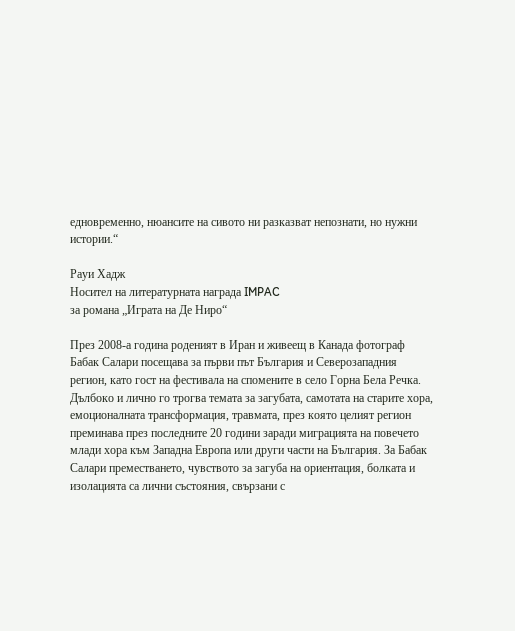едновременно, нюансите на сивото ни разказват непознати, но нужни истории.“

Рауи Хадж
Носител на литературната награда IMPAC
за романа „Играта на Де Ниро“

През 2008-а година роденият в Иран и живеещ в Канада фотограф Бабак Салари посещава за първи път България и Северозападния регион, като гост на фестивала на спомените в село Горна Бела Речка.
Дълбоко и лично го трогва темата за загубата, самотата на старите хора, емоционалната трансформация, травмата, през която целият регион преминава през последните 20 години заради миграцията на повечето млади хора към Западна Европа или други части на България. За Бабак Салари преместването, чувството за загуба на ориентация, болката и изолацията са лични състояния, свързани с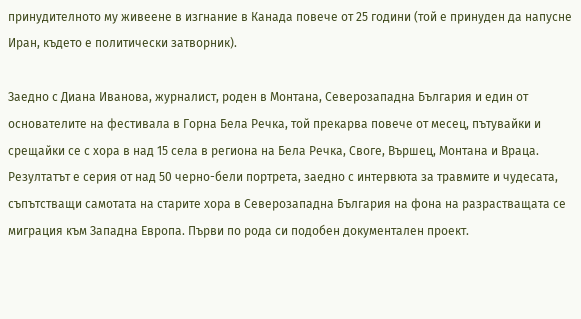принудителното му живеене в изгнание в Канада повече от 25 години (той е принуден да напусне Иран, където е политически затворник).

Заедно с Диана Иванова, журналист, роден в Монтана, Северозападна България и един от основателите на фестивала в Горна Бела Речка, той прекарва повече от месец, пътувайки и срещайки се с хора в над 15 села в региона на Бела Речка, Своге, Вършец, Монтана и Враца.
Резултатът е серия от над 50 черно-бели портрета, заедно с интервюта за травмите и чудесата, съпътстващи самотата на старите хора в Северозападна България на фона на разрастващата се миграция към Западна Европа. Първи по рода си подобен документален проект.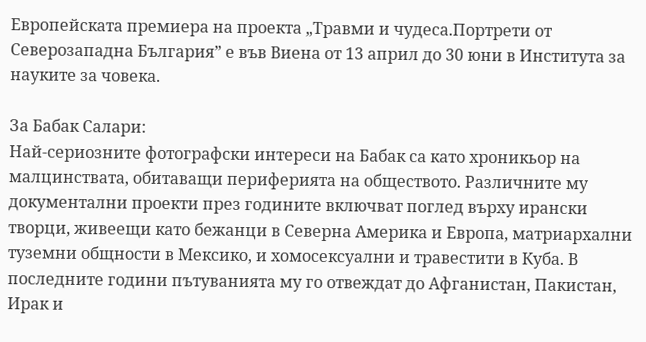Европейската премиера на проекта „Травми и чудеса.Портрети от Северозападна България” е във Виена от 13 април до 30 юни в Института за науките за човека.

За Бабак Салари:
Най-сериозните фотографски интереси на Бабак са като хроникьор на малцинствата, обитаващи периферията на обществото. Различните му документални проекти през годините включват поглед върху ирански творци, живеещи като бежанци в Северна Америка и Европа, матриархални туземни общности в Мексико, и хомосексуални и травестити в Куба. В последните години пътуванията му го отвеждат до Афганистан, Пакистан, Ирак и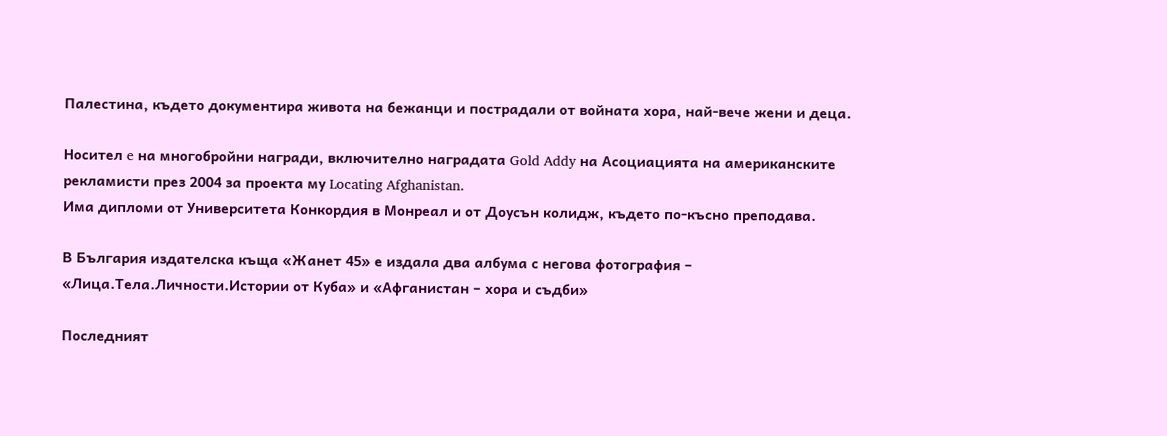Палестина, където документира живота на бежанци и пострадали от войната хора, най-вече жени и деца.

Hосител e на многобройни награди, включително наградата Gold Addy на Асоциацията на американските рекламисти през 2004 за проекта му Locating Afghanistan.
Има дипломи от Университета Конкордия в Монреал и от Доусън колидж, където по-късно преподава.

В България издателска къща «Жанет 45» е издала два албума с негова фотография – «Лица.Тела.Личности.Истории от Куба» и «Афганистан – хора и съдби»

Последният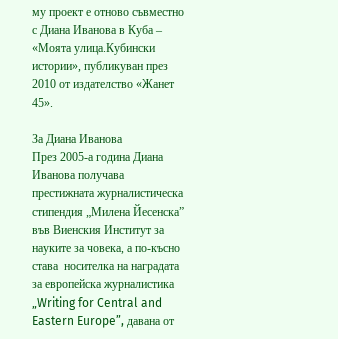му проект е отново съвместно с Диана Иванова в Куба – «Моята улица.Кубински истории», публикуван през 2010 от издателство «Жанет 45».

За Диана Иванова
През 2005-а година Диана Иванова получава престижната журналистическа стипендия „Милена Йесенска” във Виенския Институт за науките за човека, а по-късно става  носителка на наградата за европейска журналистика „Writing for Central and Eastern Europe”, давана от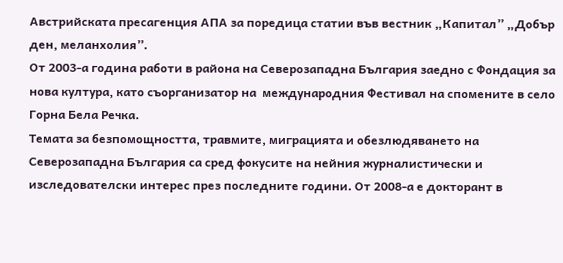Австрийската пресагенция АПА за поредица статии във вестник „Капитал” „Добър ден, меланхолия”.
От 2003-а година работи в района на Северозападна България заедно с Фондация за нова култура, като съорганизатор на  международния Фестивал на спомените в село Горна Бела Речка.
Темата за безпомощността, травмите, миграцията и обезлюдяването на Северозападна България са сред фокусите на нейния журналистически и изследователски интерес през последните години. От 2008-а е докторант в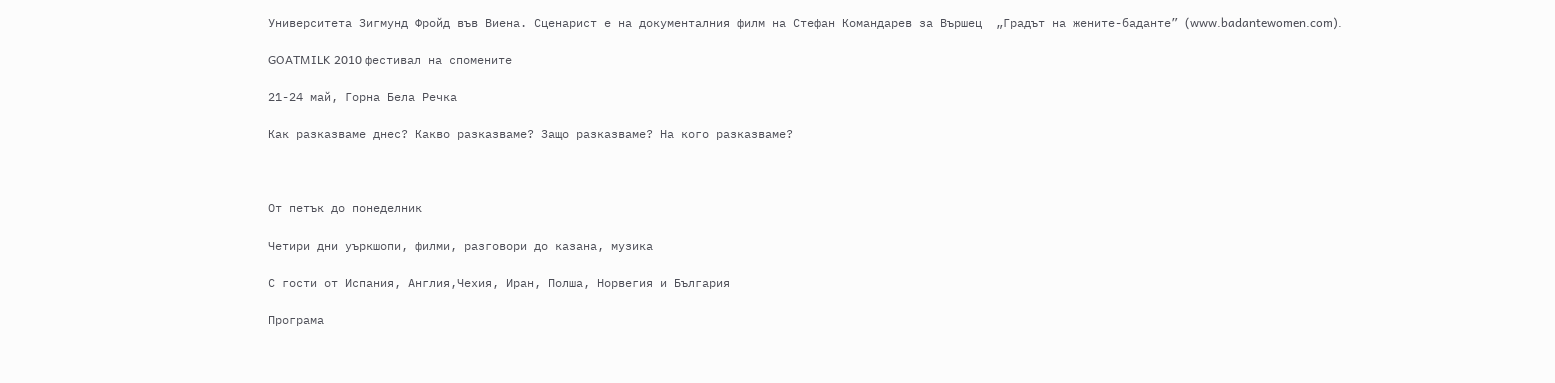Университета Зигмунд Фройд във Виена. Сценарист е на документалния филм на Стефан Командарев за Вършец  „Градът на жените-баданте” (www.badantewomen.com).

GOATMILK 2010 фестивал на спомените

21-24 май, Горна Бела Речка

Как разказваме днес? Какво разказваме? Защо разказваме? На кого разказваме?



От петък до понеделник

Четири дни уъркшопи, филми, разговори до казана, музика

С гости от Испания, Англия,Чехия, Иран, Полша, Норвегия и България

Програма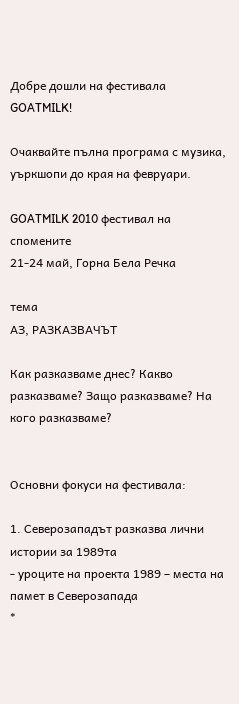Добре дошли на фестивала GOATMILK!

Очаквайте пълна програма с музика, уъркшопи до края на февруари.

GOATMILK 2010 фестивал на спомените
21-24 май, Горна Бела Речка

тема
АЗ, РАЗКАЗВАЧЪТ

Как разказваме днес? Какво разказваме? Защо разказваме? На кого разказваме?


Основни фокуси на фестивала:

1. Северозападът разказва лични истории за 1989та
- уроците на проекта 1989 – места на памет в Северозапада
*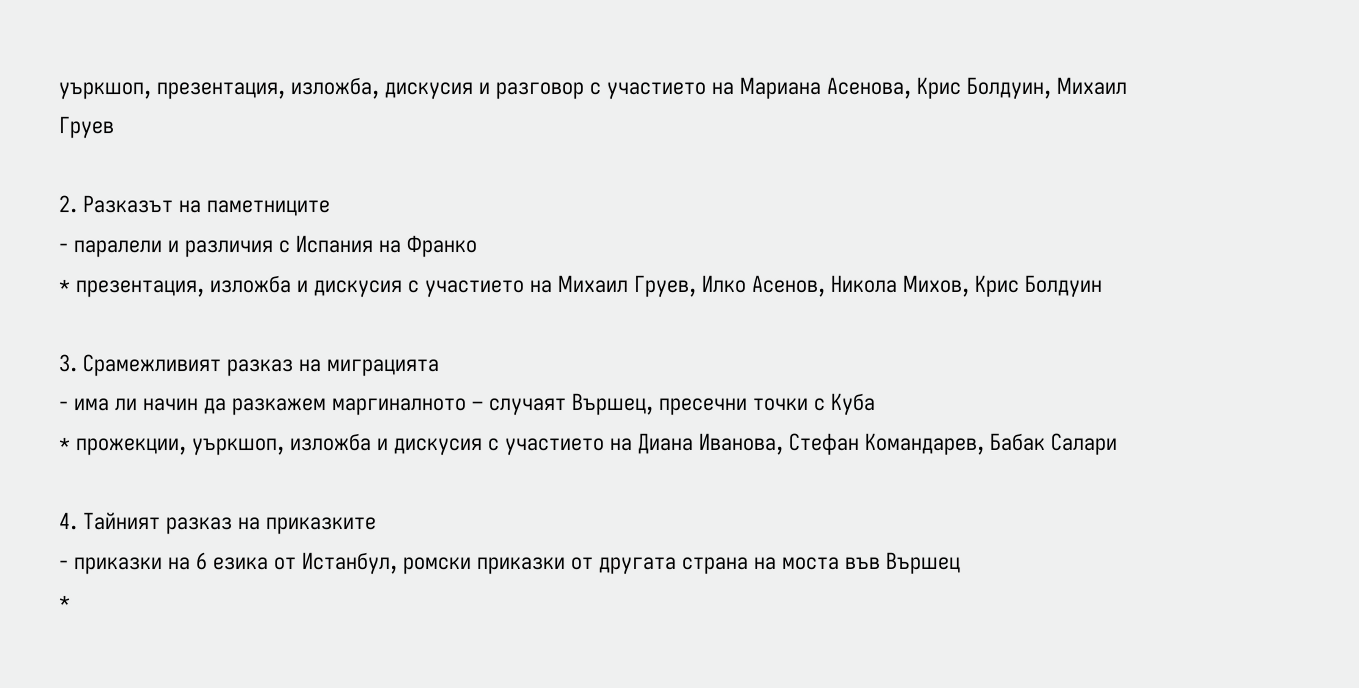уъркшоп, презентация, изложба, дискусия и разговор с участието на Мариана Асенова, Крис Болдуин, Михаил Груев

2. Разказът на паметниците
- паралели и различия с Испания на Франко
* презентация, изложба и дискусия с участието на Михаил Груев, Илко Асенов, Никола Михов, Крис Болдуин

3. Срамежливият разказ на миграцията
- има ли начин да разкажем маргиналното – случаят Вършец, пресечни точки с Куба
* прожекции, уъркшоп, изложба и дискусия с участието на Диана Иванова, Стефан Командарев, Бабак Салари

4. Тайният разказ на приказките
- приказки на 6 езика от Истанбул, ромски приказки от другата страна на моста във Вършец
*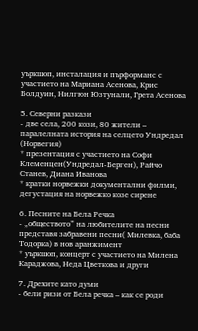уъркшоп, инсталация и пърформанс с участието на Мариана Асенова, Крис Болдуин, Нилгюн Юзтунали, Грета Асенова

5. Северни разкази
- две села, 200 кози, 80 жители – паралелната история на селцето Ундредал (Норвегия)
* презентация с участието на Софи Клеменцен(Ундредал-Берген), Райчо Станев, Диана Иванова
* кратки норвежки документални филми, дегустация на норвежко козе сирене

6. Песните на Бела Речка
- „обществото” на любителите на песни представя забравени песни( Милевка, баба Тодорка) в нов аранжимент
* уъркшоп, концерт с участието на Милена Караджова, Неда Цветкова и други

7. Дрехите като думи
- бели ризи от Бела речка – как се роди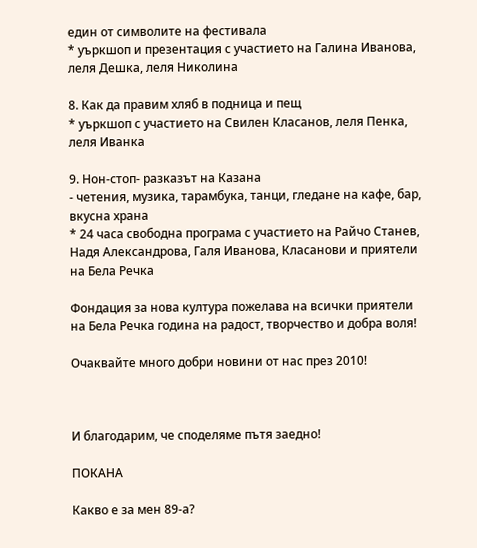един от символите на фестивала
* уъркшоп и презентация с участието на Галина Иванова, леля Дешка, леля Николина

8. Как да правим хляб в подница и пещ
* уъркшоп с участието на Свилен Класанов, леля Пенка, леля Иванка

9. Нон-стоп- разказът на Казана
- четения, музика, тарамбука, танци, гледане на кафе, бар, вкусна храна
* 24 часа свободна програма с участието на Райчо Станев, Надя Александрова, Галя Иванова, Класанови и приятели на Бела Речка

Фондация за нова култура пожелава на всички приятели на Бела Речка година на радост, творчество и добра воля!

Очаквайте много добри новини от нас през 2010!



И благодарим, че споделяме пътя заедно!

ПОКАНА

Какво е за мен 89-а?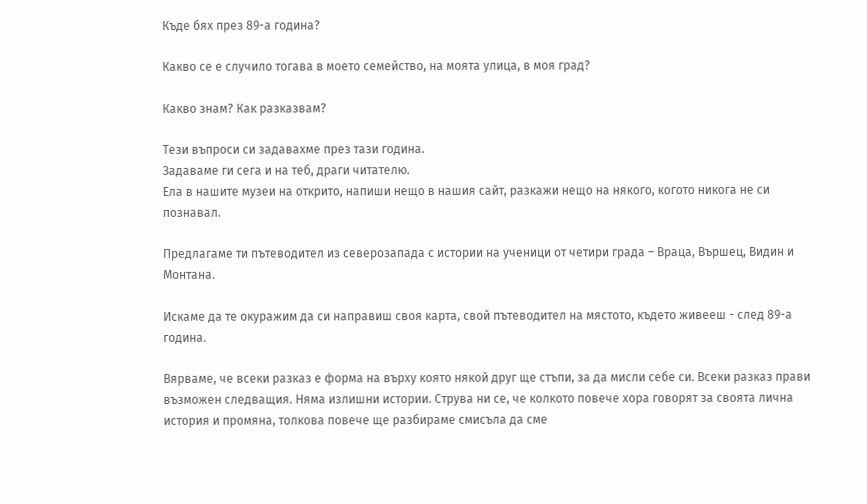Къде бях през 89-а година?

Какво се е случило тогава в моето семейство, на моята улица, в моя град?

Какво знам? Как разказвам?

Тези въпроси си задавахме през тази година.
Задаваме ги сега и на теб, драги читателю.
Ела в нашите музеи на открито, напиши нещо в нашия сайт, разкажи нещо на някого, когото никога не си познавал.

Предлагаме ти пътеводител из северозапада с истории на ученици от четири града – Враца, Вършец, Видин и Монтана.

Искаме да те окуражим да си направиш своя карта, свой пътеводител на мястото, където живееш - след 89-а година.

Вярваме, че всеки разказ е форма на върху която някой друг ще стъпи, за да мисли себе си. Всеки разказ прави възможен следващия. Няма излишни истории. Струва ни се, че колкото повече хора говорят за своята лична история и промяна, толкова повече ще разбираме смисъла да сме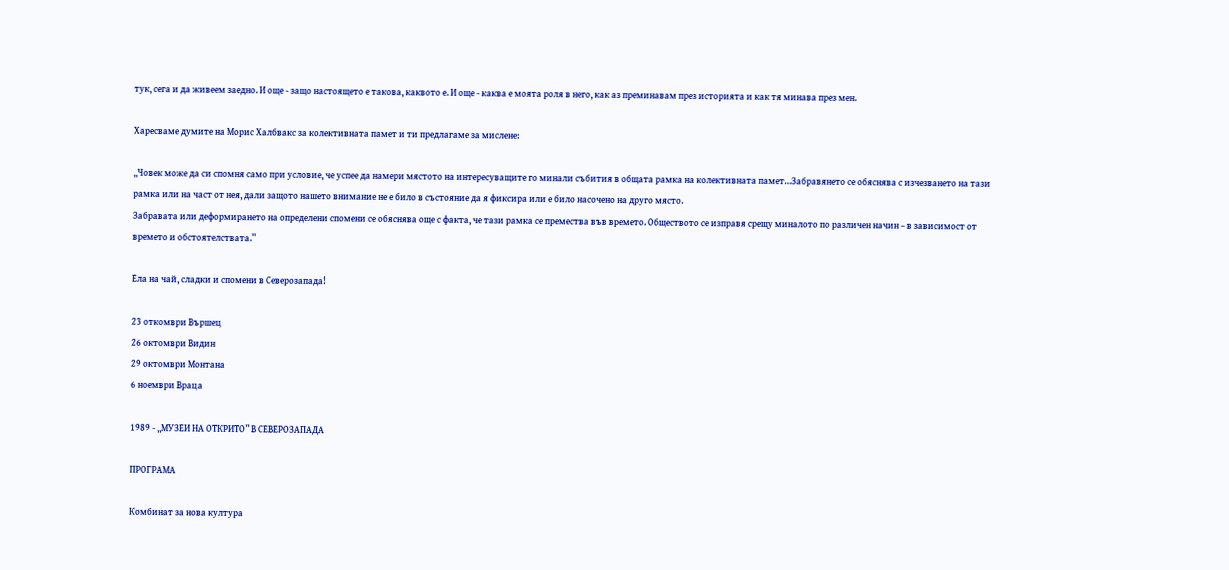тук, сега и да живеем заедно. И още - защо настоящето е такова, каквото е. И още - каква е моята роля в него, как аз преминавам през историята и как тя минава през мен.

Харесваме думите на Морис Халбвакс за колективната памет и ти предлагаме за мислене:

„Човек може да си спомня само при условие, че успее да намери мястото на интересуващите го минали събития в общата рамка на колективната памет…Забравянето се обяснява с изчезването на тази рамка или на част от нея, дали защото нашето внимание не е било в състояние да я фиксира или е било насочено на друго място.
Забравата или деформирането на определени спомени се обяснява още с факта, че тази рамка се премества във времето. Обществото се изправя срещу миналото по различен начин – в зависимост от времето и обстоятелствата.”

Ела на чай, сладки и спомени в Северозапада!

23 откомври Вършец
26 октомври Видин
29 октомври Монтана
6 ноември Враца

1989 - „МУЗЕИ НА ОТКРИТО” В СЕВЕРОЗАПАДА

ПРОГРАМА

Комбинат за нова култура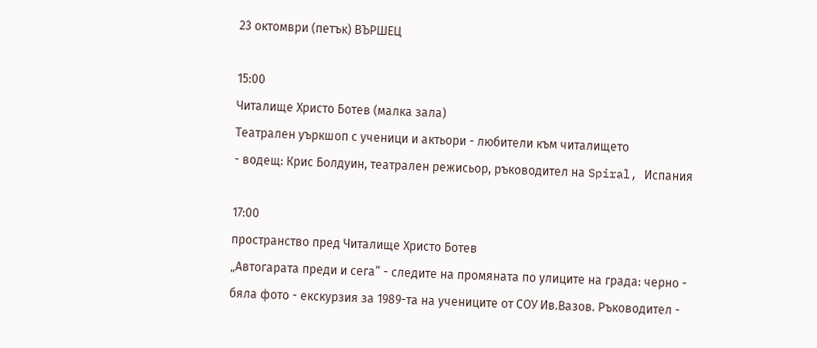23 октомври (петък) ВЪРШЕЦ

15:00
Читалище Христо Ботев (малка зала)
Театрален уъркшоп с ученици и актьори - любители към читалището
- водещ: Крис Болдуин, театрален режисьор, ръководител на Spiral, Испания

17:00
пространство пред Читалище Христо Ботев
„Автогарата преди и сега” - следите на промяната по улиците на града: черно - бяла фото - екскурзия за 1989-та на учениците от СОУ Ив.Вазов. Ръководител -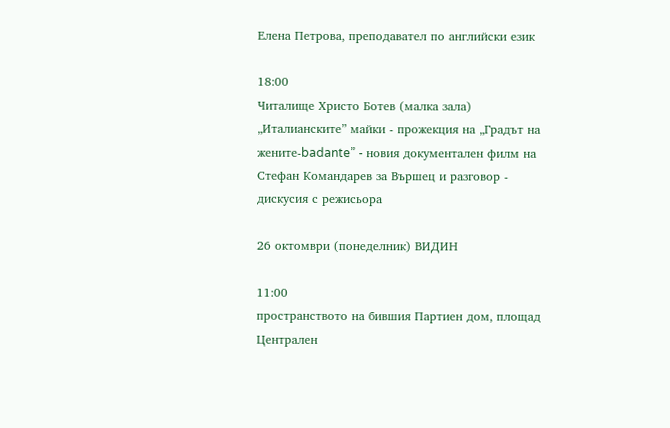Елена Петрова, преподавател по английски език

18:00
Читалище Христо Ботев (малка зала)
„Италианските” майки - прожекция на „Градът на жените-badante” - новия документален филм на Стефан Командарев за Вършец и разговор - дискусия с режисьора

26 октомври (понеделник) ВИДИН

11:00
пространството на бившия Партиен дом, площад Централен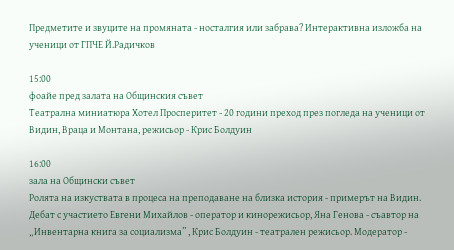Предметите и звуците на промяната - носталгия или забрава? Интерактивна изложба на ученици от ГПЧЕ Й.Радичков

15:00
фоайе пред залата на Общинския съвет
Театрална миниатюра Хотел Просперитет - 20 години преход през погледа на ученици от Видин, Враца и Монтана, режисьор - Крис Болдуин

16:00
зала на Общински съвет
Ролята на изкуствата в процеса на преподаване на близка история - примерът на Видин. Дебат с участието Евгени Михайлов - оператор и кинорежисьор, Яна Генова - съавтор на „Инвентарна книга за социализма” , Крис Болдуин - театрален режисьор. Модератор -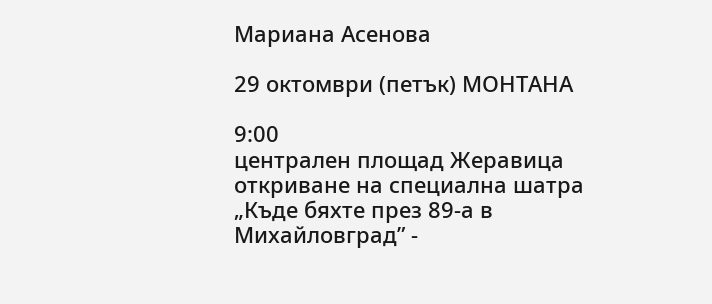Мариана Асенова

29 октомври (петък) МОНТАНА

9:00
централен площад Жеравица
откриване на специална шатра „Къде бяхте през 89-а в
Михайловград” -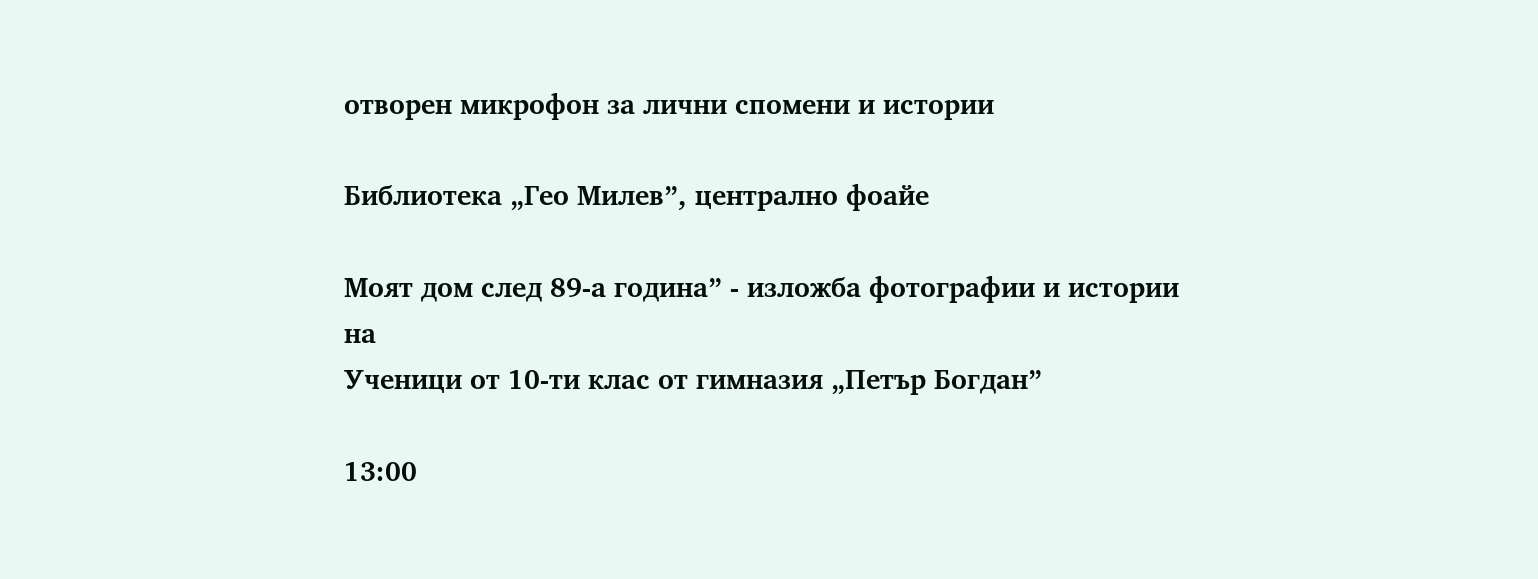отворен микрофон за лични спомени и истории

Библиотека „Гео Милев”, централно фоайе

Моят дом след 89-а година” - изложба фотографии и истории на
Ученици от 10-ти клас от гимназия „Петър Богдан”

13:00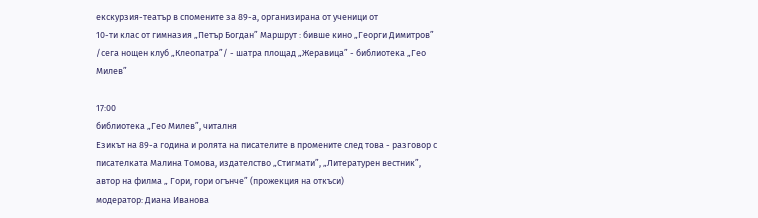екскурзия-театър в спомените за 89-а, организирана от ученици от
10-ти клас от гимназия „Петър Богдан” Маршрут : бивше кино „Георги Димитров” /сега нощен клуб „Клеопатра”/ - шатра площад „Жеравица” - библиотека „Гео Милев”

17:00
библиотека „Гео Милев”, читалня
Езикът на 89-а година и ролята на писателите в промените след това - разговор с писателката Малина Томова, издателство „Стигмати”, „Литературен вестник”, автор на филма „ Гори, гори огънче” (прожекция на откъси)
модератор: Диана Иванова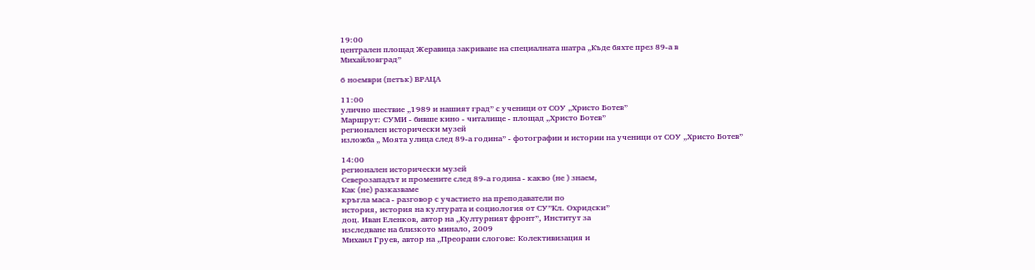19:00
централен площад Жеравица закриване на специалната шатра „Къде бяхте през 89-а в
Михайловград”

6 ноември (петък) ВРАЦА

11:00
улично шествие „1989 и нашият град” с ученици от СОУ „Христо Ботев”
Маршрут: СУМИ - бивше кино - читалище - площад „Христо Ботев”
регионален исторически музей
изложба „ Моята улица след 89-а година” - фотографии и истории на ученици от СОУ „Христо Ботев”

14:00
регионален исторически музей
Северозападът и промените след 89-а година - какво (не ) знаем,
Как (не) разказваме
кръгла маса - разговор с участието на преподаватели по
история, история на културата и социология от СУ”Кл. Охридски”
доц. Иван Еленков, автор на „Културният фронт”, Институт за
изследване на близкото минало, 2009
Михаил Груев, автор на „Преорани слогове: Колективизация и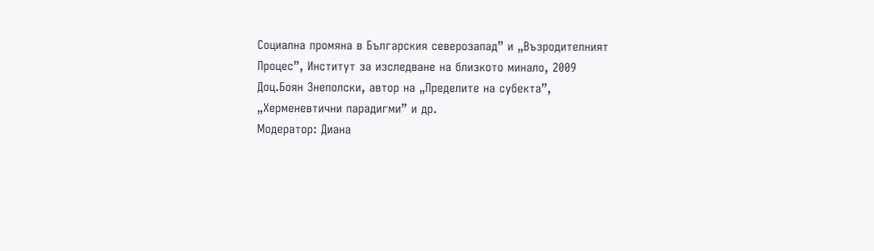Социална промяна в Българския северозапад” и „Възродителният
Процес”, Институт за изследване на близкото минало, 2009
Доц.Боян Знеполски, автор на „Пределите на субекта”,
„Херменевтични парадигми” и др.
Модератор: Диана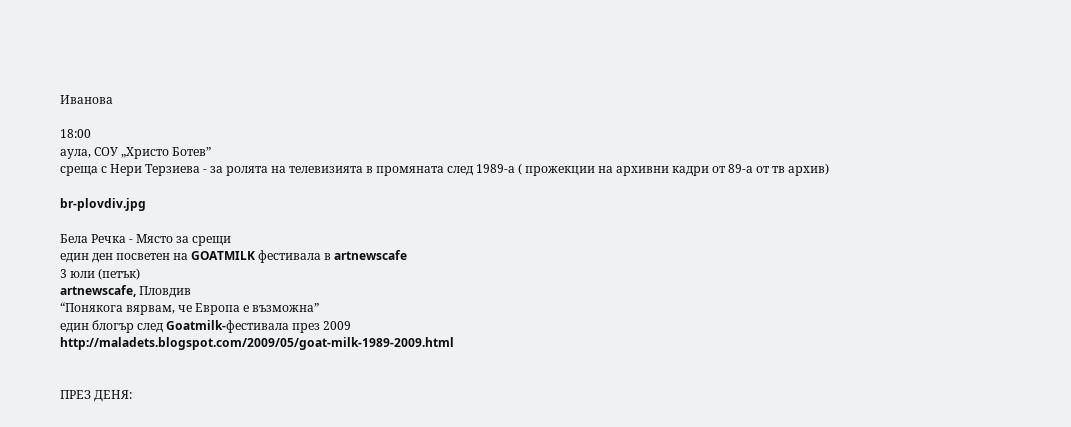Иванова

18:00
аула, СОУ „Христо Ботев”
среща с Нери Терзиева - за ролята на телевизията в промяната след 1989-а ( прожекции на архивни кадри от 89-а от тв архив)

br-plovdiv.jpg

Бела Речка - Място за срещи
един ден посветен на GOATMILK фестивала в artnewscafe
3 юли (петък)
artnewscafe, Пловдив
“Понякога вярвам, че Европа е възможна”
един блогър след Goatmilk-фестивала през 2009
http://maladets.blogspot.com/2009/05/goat-milk-1989-2009.html


ПРЕЗ ДЕНЯ: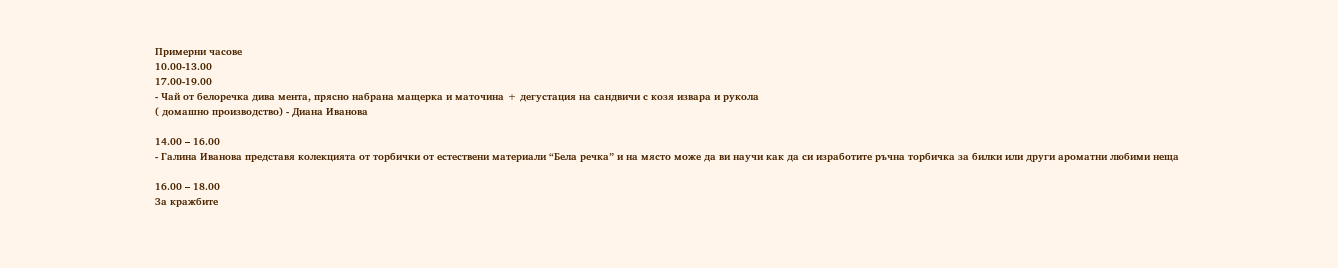Примерни часове
10.00-13.00
17.00-19.00
- Чай от белоречка дива мента, прясно набрана мащерка и маточина + дегустация на сандвичи с козя извара и рукола
( домашно производство) - Диана Иванова

14.00 – 16.00
- Галина Иванова представя колекцията от торбички от естествени материали “Бела речка” и на място може да ви научи как да си изработите ръчна торбичка за билки или други ароматни любими неща

16.00 – 18.00
За кражбите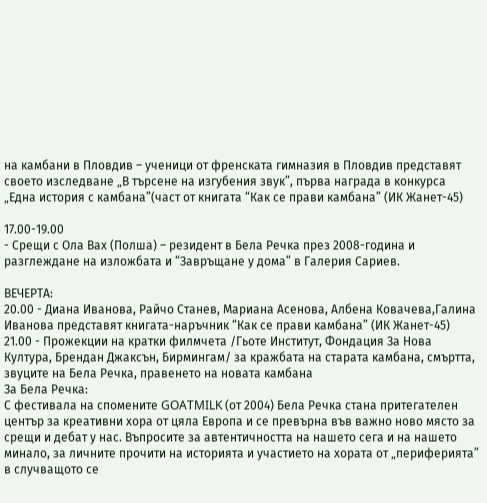на камбани в Пловдив – ученици от френската гимназия в Пловдив представят своето изследване „В търсене на изгубения звук”, първа награда в конкурса „Една история с камбана”(част от книгата “Как се прави камбана” (ИК Жанет-45)

17.00-19.00
- Срещи с Ола Вах (Полша) – резидент в Бела Речка през 2008-година и разглеждане на изложбата и “Завръщане у дома” в Галерия Сариев.

ВЕЧЕРТА:
20.00 - Диана Иванова, Райчо Станев, Мариана Асенова, Албена Ковачева,Галина Иванова представят книгата-наръчник “Как се прави камбана” (ИК Жанет-45)
21.00 - Прожекции на кратки филмчета /Гьоте Институт, Фондация За Нова Култура, Брендан Джаксън, Бирмингам/ за кражбата на старата камбана, смъртта, звуците на Бела Речка, правенето на новата камбана
За Бела Речка:
С фестивала на спомените GOATMILK (от 2004) Бела Речка стана притегателен център за креативни хора от цяла Европа и се превърна във важно ново място за срещи и дебат у нас. Въпросите за автентичността на нашето сега и на нашето минало, за личните прочити на историята и участието на хората от „периферията” в случващото се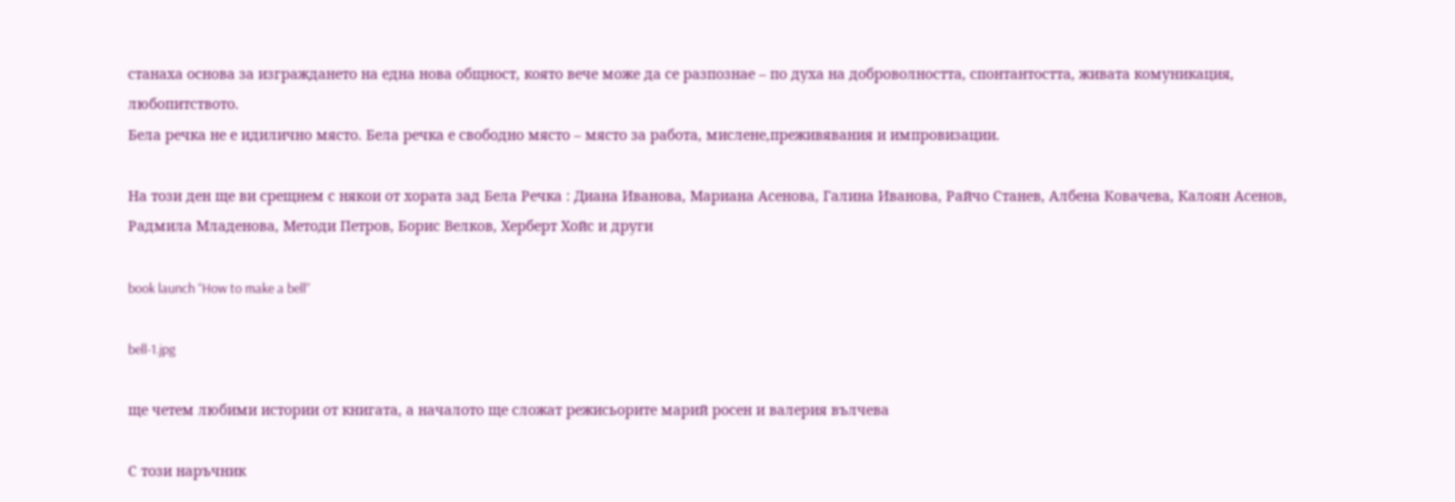станаха основа за изграждането на една нова общност, която вече може да се разпознае – по духа на доброволността, спонтантостта, живата комуникация, любопитството.
Бела речка не е идилично място. Бела речка е свободно място – място за работа, мислене,преживявания и импровизации.

На този ден ще ви срещнем с някои от хората зад Бела Речка : Диана Иванова, Мариана Асенова, Галина Иванова, Райчо Станев, Албена Ковачева, Калоян Асенов, Радмила Младенова, Методи Петров, Борис Велков, Херберт Хойс и други

book launch “How to make a bell”

bell-1.jpg

ще четем любими истории от книгата, а началото ще сложат режисьорите марий росен и валерия вълчева

С този наръчник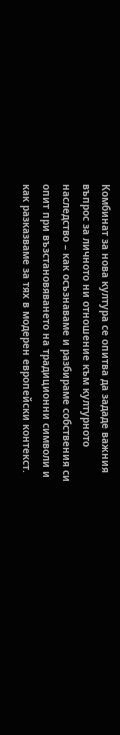Комбинат за нова култура се опитва да зададе важния въпрос за личното ни отношение към културното наследство – как осъзнаваме и разбираме собствения си опит при възстановяването на традиционни символи и как разказваме за тях в модерен европейски контекст.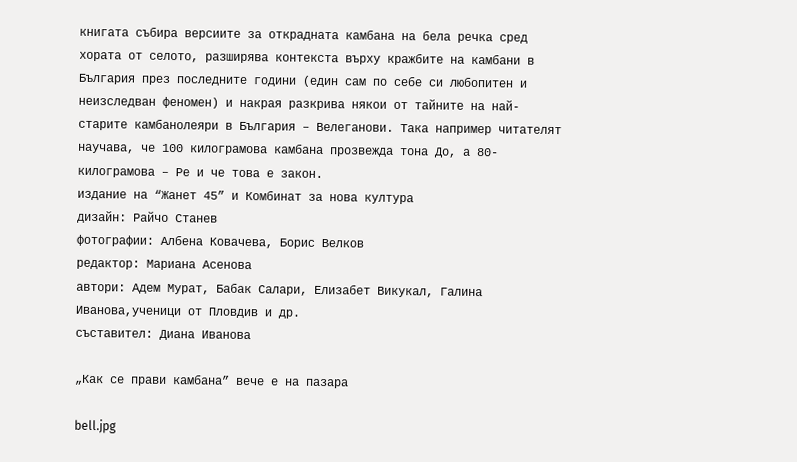книгата събира версиите за открадната камбана на бела речка сред хората от селото, разширява контекста върху кражбите на камбани в България през последните години (един сам по себе си любопитен и неизследван феномен) и накрая разкрива някои от тайните на най-старите камбанолеяри в България – Велеганови. Така например читателят научава, че 100 килограмова камбана прозвежда тона До, а 80-килограмова – Ре и че това е закон.
издание на “Жанет 45” и Комбинат за нова култура
дизайн: Райчо Станев
фотографии: Албена Ковачева, Борис Велков
редактор: Мариана Асенова
автори: Адем Мурат, Бабак Салари, Елизабет Викукал, Галина Иванова,ученици от Пловдив и др.
съставител: Диана Иванова

„Как се прави камбана” вече е на пазара

bell.jpg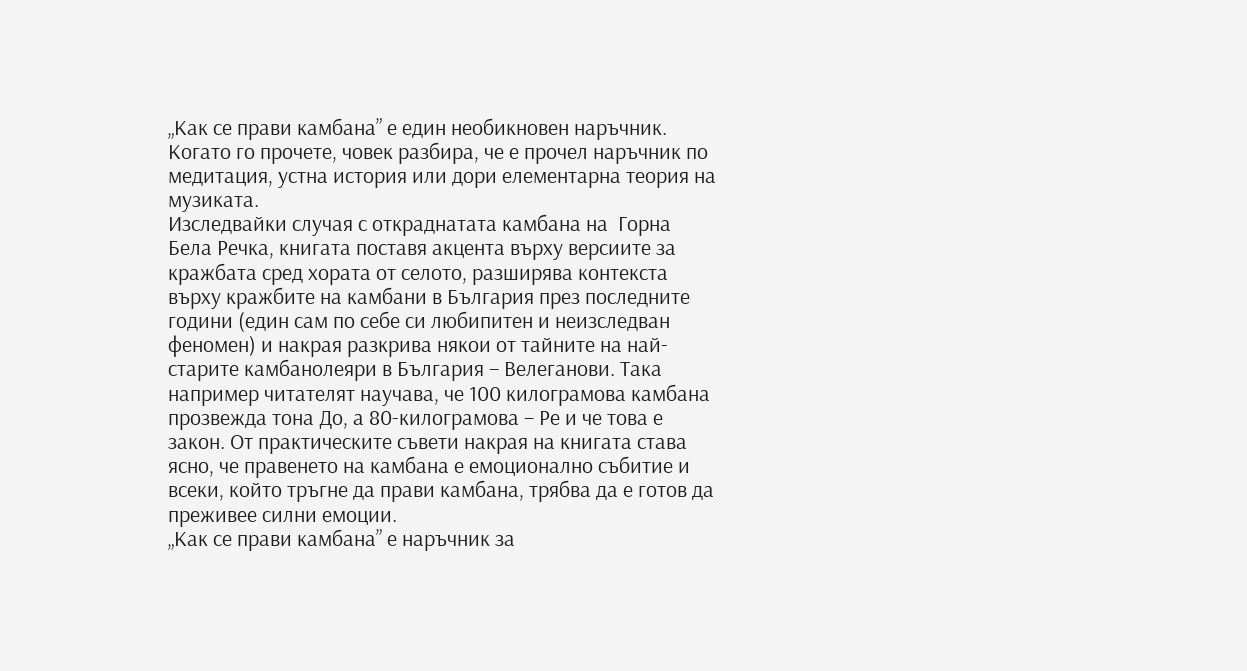„Как се прави камбана” е един необикновен наръчник. Когато го прочете, човек разбира, че е прочел наръчник по медитация, устна история или дори елементарна теория на музиката.
Изследвайки случая с откраднатата камбана на  Горна Бела Речка, книгата поставя акцента върху версиите за кражбата сред хората от селото, разширява контекста върху кражбите на камбани в България през последните години (един сам по себе си любипитен и неизследван феномен) и накрая разкрива някои от тайните на най-старите камбанолеяри в България – Велеганови. Така например читателят научава, че 100 килограмова камбана прозвежда тона До, а 80-килограмова – Ре и че това е закон. От практическите съвети накрая на книгата става ясно, че правенето на камбана е емоционално събитие и всеки, който тръгне да прави камбана, трябва да е готов да преживее силни емоции.
„Как се прави камбана” е наръчник за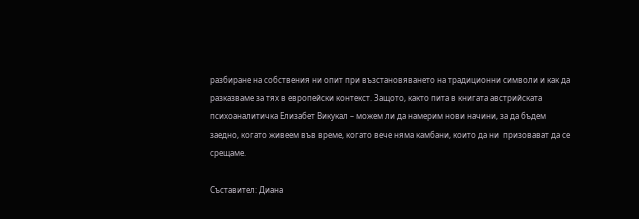разбиране на собствения ни опит при възстановяването на традиционни символи и как да разказваме за тях в европейски контекст. Защото, както пита в книгата австрийската психоаналитичка Елизабет Викукал – можем ли да намерим нови начини, за да бъдем заедно, когато живеем във време, когато вече няма камбани, които да ни  призовават да се срещаме.

Съставител: Диана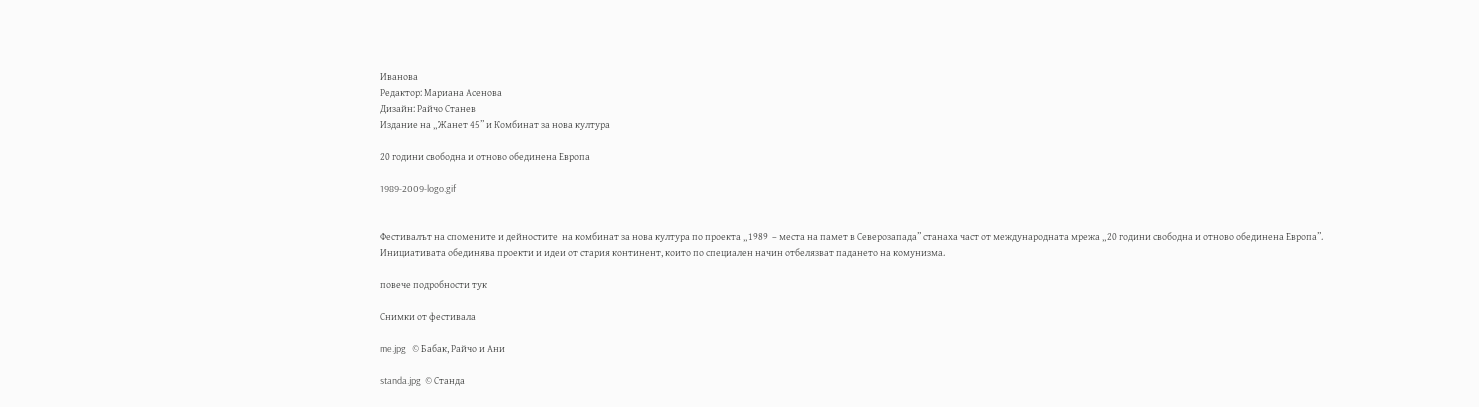Иванова
Редактор: Мариана Асенова
Дизайн: Райчо Станев
Издание на „Жанет 45” и Комбинат за нова култура

20 години свободна и отново обединена Европа

1989-2009-logo.gif


Фестивалът на спомените и дейностите  на комбинат за нова култура по проекта „1989  – места на памет в Северозапада” станаха част от международната мрежа „20 години свободна и отново обединена Европа”.
Инициативата обединява проекти и идеи от стария континент, които по специален начин отбелязват падането на комунизма.

повече подробности тук

Снимки от фестивала

me.jpg   © Бабак, Райчо и Ани

standa.jpg  © Станда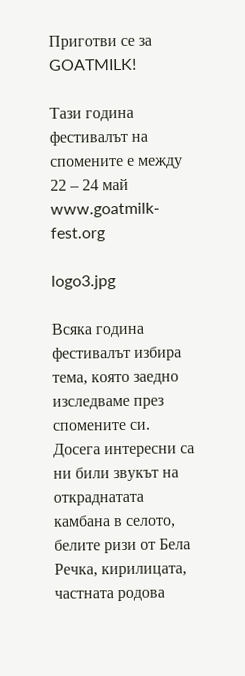Приготви се за GOATMILK!

Тази година фестивалът на спомените е между 22 – 24 май
www.goatmilk-fest.org

logo3.jpg

Всяка година фестивалът избира тема, която заедно изследваме през спомените си. Досега интересни са ни били звукът на откраднатата камбана в селото, белите ризи от Бела Речка, кирилицата, частната родова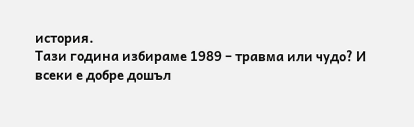история.
Тази година избираме 1989 – травма или чудо? И всеки е добре дошъл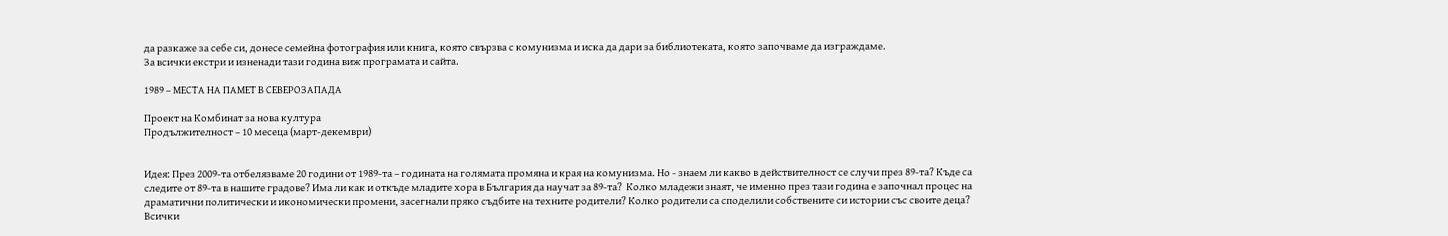да разкаже за себе си, донесе семейна фотография или книга, която свързва с комунизма и иска да дари за библиотеката, която започваме да изграждаме.
За всички екстри и изненади тази година виж програмата и сайта.

1989 – МЕСТА НА ПАМЕТ В СЕВЕРОЗАПАДА

Проект на Комбинат за нова култура
Продължителност – 10 месеца (март-декември)


Идея: През 2009-та отбелязваме 20 години от 1989-та – годината на голямата промяна и края на комунизма. Но - знаем ли какво в действителност се случи през 89-та? Къде са следите от 89-та в нашите градове? Има ли как и откъде младите хора в България да научат за 89-та?  Колко младежи знаят, че именно през тази година е започнал процес на драматични политически и икономически промени, засегнали пряко съдбите на техните родители? Колко родители са споделили собствените си истории със своите деца?
Всички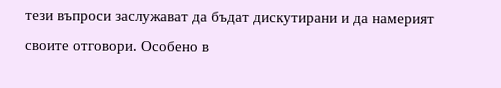тези въпроси заслужават да бъдат дискутирани и да намерият своите отговори. Особено в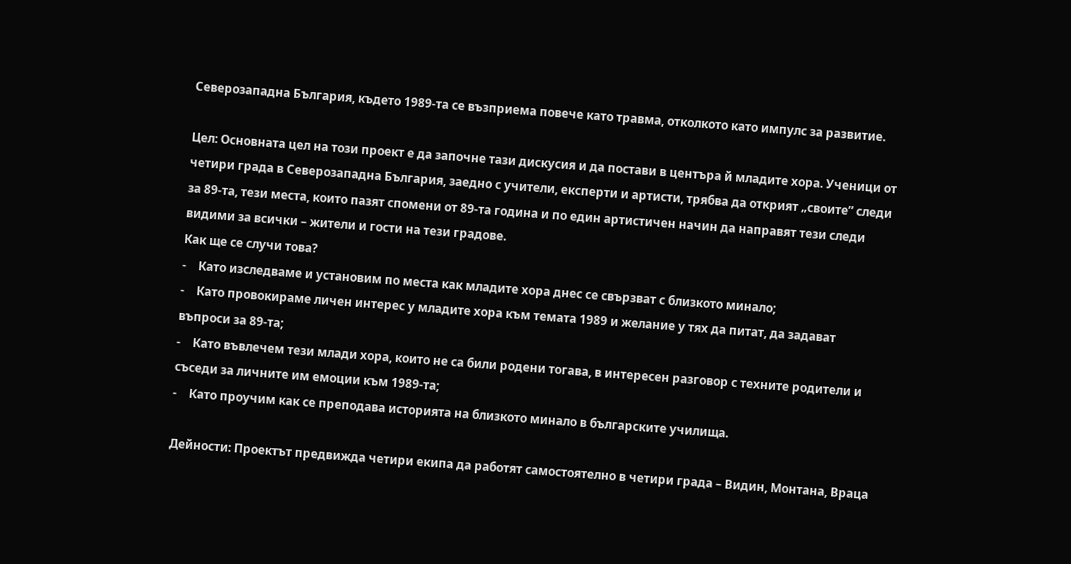Северозападна България, където 1989-та се възприема повече като травма, отколкото като импулс за развитие.

Цел: Основната цел на този проект е да започне тази дискусия и да постави в центъра й младите хора. Ученици от четири града в Северозападна България, заедно с учители, експерти и артисти, трябва да открият „своите” следи за 89-та, тези места, които пазят спомени от 89-та година и по един артистичен начин да направят тези следи видими за всички – жители и гости на тези градове.
Как ще се случи това?
-    Като изследваме и установим по места как младите хора днес се свързват с близкото минало;
-    Като провокираме личен интерес у младите хора към темата 1989 и желание у тях да питат, да задават въпроси за 89-та;
-    Като въвлечем тези млади хора, които не са били родени тогава, в интересен разговор с техните родители и съседи за личните им емоции към 1989-та;
-    Като проучим как се преподава историята на близкото минало в българските училища.

Дейности: Проектът предвижда четири екипа да работят самостоятелно в четири града – Видин, Монтана, Враца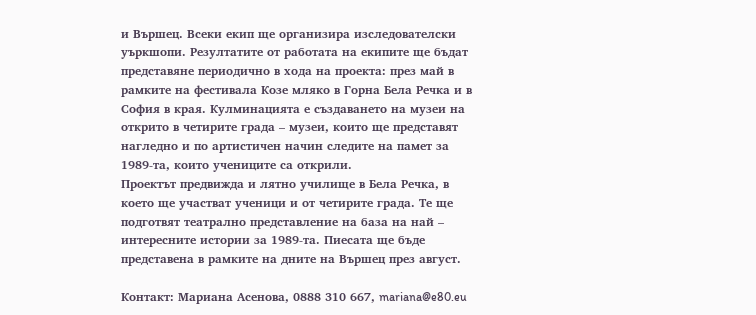и Вършец. Всеки екип ще организира изследователски уъркшопи. Резултатите от работата на екипите ще бъдат представяне периодично в хода на проекта: през май в рамките на фестивала Козе мляко в Горна Бела Речка и в София в края. Кулминацията е създаването на музеи на открито в четирите града – музеи, които ще представят нагледно и по артистичен начин следите на памет за 1989-та, които учениците са открили.
Проектът предвижда и лятно училище в Бела Речка, в което ще участват ученици и от четирите града. Те ще подготвят театрално представление на база на най – интересните истории за 1989-та. Пиесата ще бъде представена в рамките на дните на Вършец през август.

Контакт: Мариана Асенова, 0888 310 667, mariana@e80.eu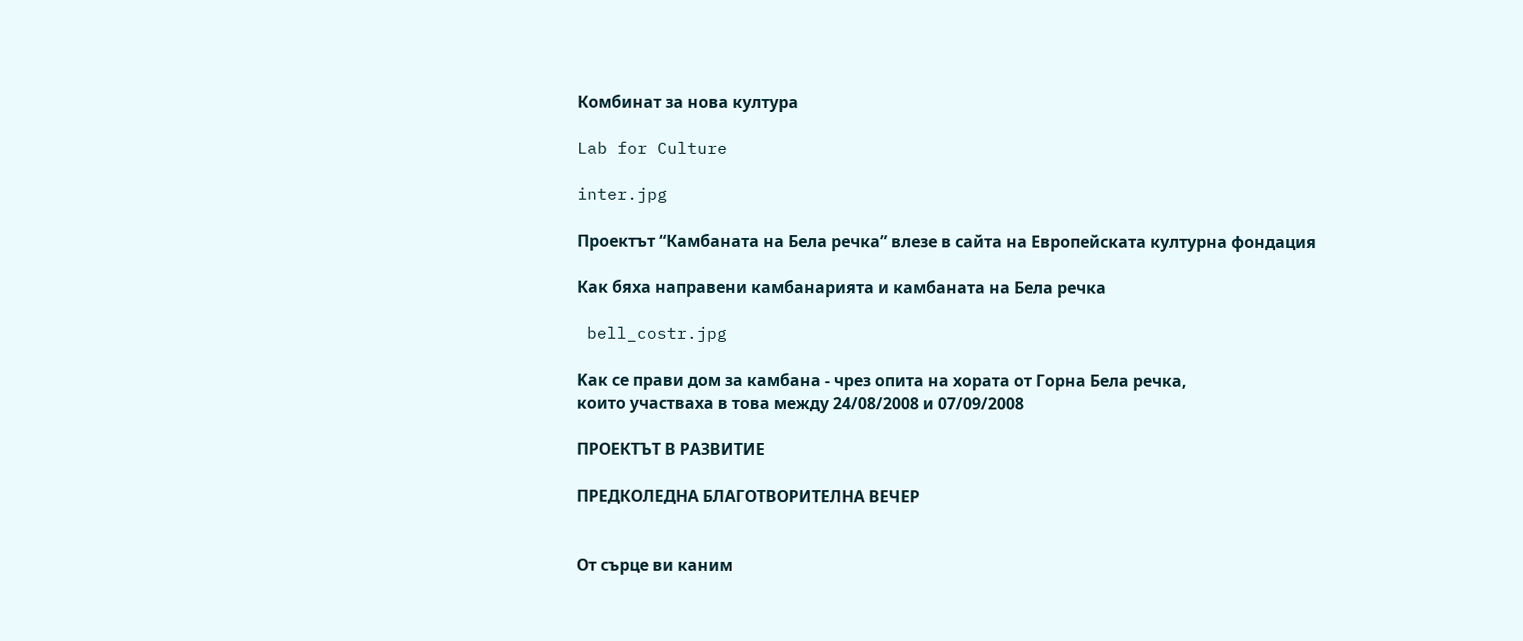Комбинат за нова култура

Lab for Culture

inter.jpg

Проектът “Камбаната на Бела речка” влезе в сайта на Европейската културна фондация

Как бяха направени камбанарията и камбаната на Бела речка

 bell_costr.jpg

Kак се прави дом за камбана - чрез опита на хората от Горна Бела речка,
които участваха в това между 24/08/2008 и 07/09/2008

ПРОЕКТЪТ В РАЗВИТИЕ

ПРЕДКОЛЕДНА БЛАГОТВОРИТЕЛНА ВЕЧЕР


От сърце ви каним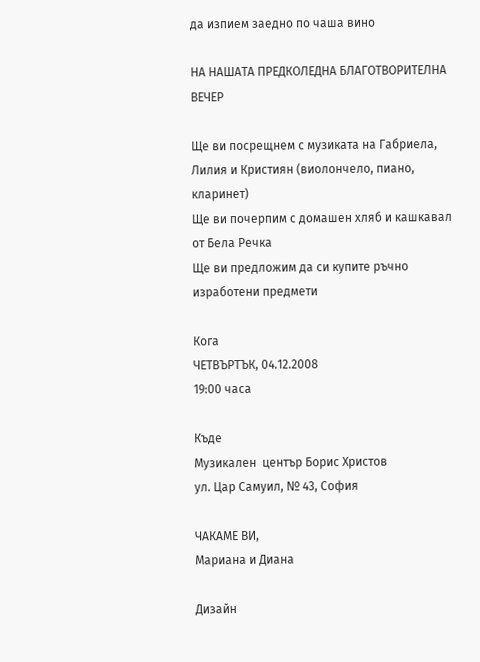да изпием заедно по чаша вино

НА НАШАТА ПРЕДКОЛЕДНА БЛАГОТВОРИТЕЛНА ВЕЧЕР

Ще ви посрещнем с музиката на Габриела, Лилия и Кристиян (виолончело, пиано, кларинет)
Ще ви почерпим с домашен хляб и кашкавал от Бела Речка
Ще ви предложим да си купите ръчно изработени предмети

Кога
ЧЕТВЪРТЪК, 04.12.2008
19:00 часа

Къде
Музикален  център Борис Христов
ул. Цар Самуил, № 43, София

ЧАКАМЕ ВИ,
Мариана и Диана

Дизайн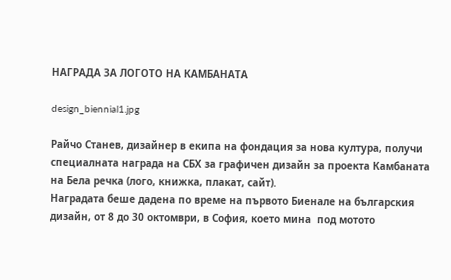НАГРАДА ЗА ЛОГОТО НА КАМБАНАТА

design_biennial1.jpg

Райчо Станев, дизайнер в екипа на фондация за нова култура, получи специалната награда на СБХ за графичен дизайн за проекта Камбаната на Бела речка (лого, книжка, плакат, сайт).
Наградата беше дадена по време на първото Биенале на българския дизайн, от 8 до 30 октомври, в София, което мина  под мотото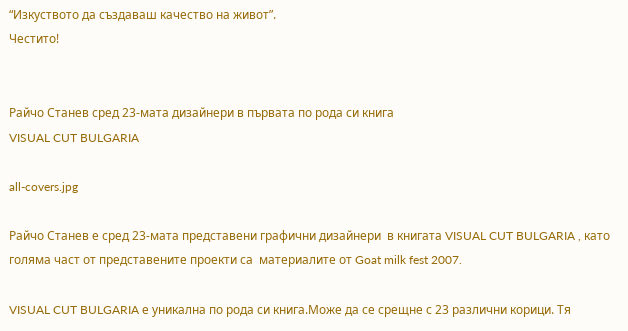“Изкуството да създаваш качество на живот”.
Честито!


Райчо Станев сред 23-мата дизайнери в първата по рода си книга
VISUAL CUT BULGARIA

all-covers.jpg

Райчо Станев е сред 23-мата представени графични дизайнери  в книгата VISUAL CUT BULGARIA , като голяма част от представените проекти са  материалите от Goat milk fest 2007.

VISUAL CUT BULGARIA е уникална по рода си книга.Може да се срещне с 23 различни корици. Тя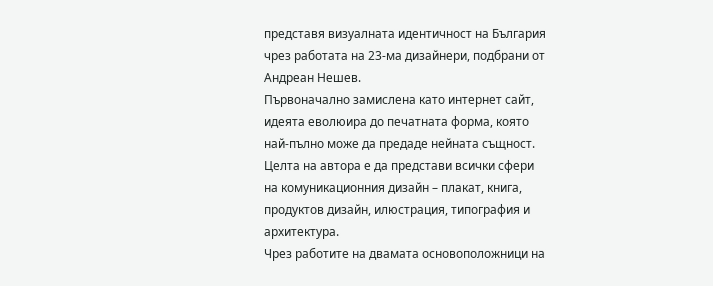представя визуалната идентичност на България чрез работата на 23-ма дизайнери, подбрани от Андреан Нешев.
Първоначално замислена като интернет сайт, идеята еволюира до печатната форма, която най-пълно може да предаде нейната същност.
Целта на автора е да представи всички сфери на комуникационния дизайн – плакат, книга, продуктов дизайн, илюстрация, типография и архитектура.
Чрез работите на двамата основоположници на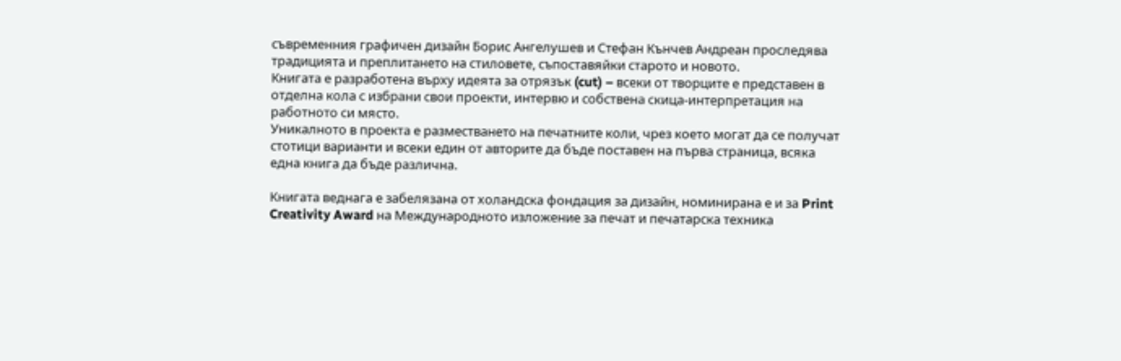съвременния графичен дизайн Борис Ангелушев и Стефан Кънчев Андреан проследява традицията и преплитането на стиловете, съпоставяйки старото и новото.
Книгата е разработена върху идеята за отрязък (cut) – всеки от творците е представен в отделна кола с избрани свои проекти, интервю и собствена скица-интерпретация на работното си място.
Уникалното в проекта е разместването на печатните коли, чрез което могат да се получат стотици варианти и всеки един от авторите да бъде поставен на първа страница, всяка една книга да бъде различна.

Книгата веднага е забелязана от холандска фондация за дизайн, номинирана е и за Print Creativity Award на Международното изложение за печат и печатарска техника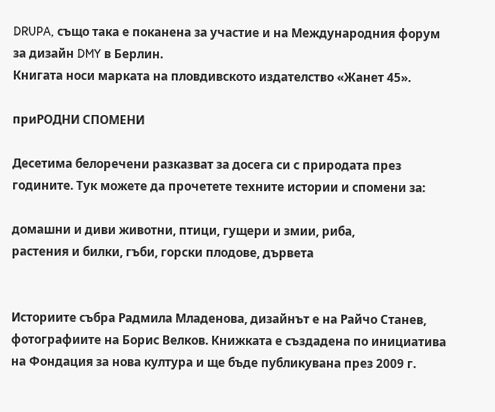DRUPA, също така е поканена за участие и на Международния форум за дизайн DMY в Берлин.
Книгата носи марката на пловдивското издателство «Жанет 45».

приРОДНИ СПОМЕНИ

Десетима белоречени разказват за досега си с природата през годините. Тук можете да прочетете техните истории и спомени за:

домашни и диви животни, птици, гущери и змии, риба,
растения и билки, гъби, горски плодове, дървета


Историите събра Радмила Младенова, дизайнът е на Райчо Станев, фотографиите на Борис Велков. Книжката е създадена по инициатива на Фондация за нова култура и ще бъде публикувана през 2009 г.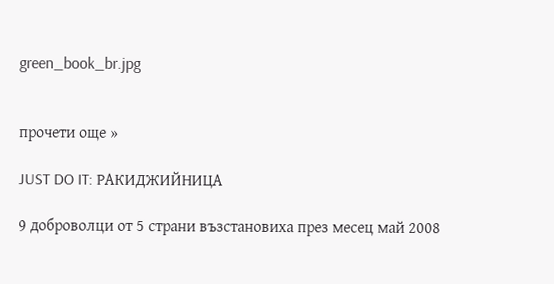green_book_br.jpg


прочети още »

JUST DO IT: РАКИДЖИЙНИЦА

9 доброволци от 5 страни възстановиха през месец май 2008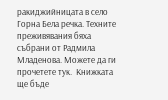ракиджийницата в село Горна Бела речка. Техните преживявания бяха събрани от Радмила Младенова. Можете да ги прочетете тук.  Книжката ще бъде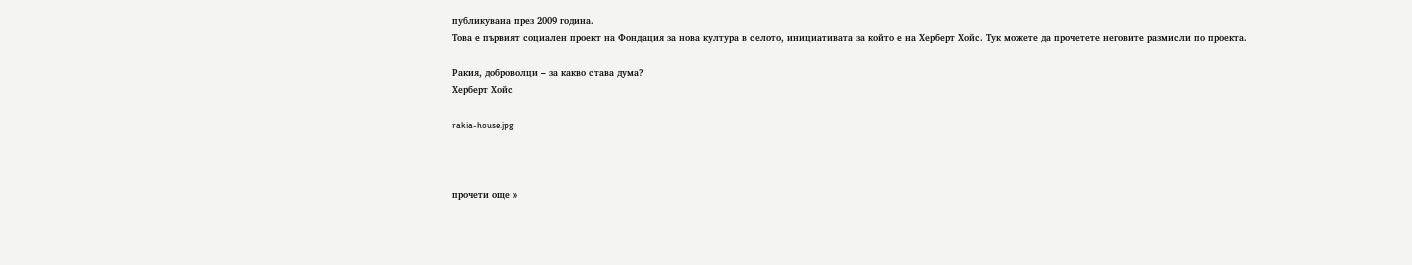публикувана през 2009 година.
Това е първият социален проект на Фондация за нова култура в селото, инициативата за който е на Херберт Хойс. Тук можете да прочетете неговите размисли по проекта.

Ракия, доброволци – за какво става дума?
Херберт Хойс

rakia-house.jpg



прочети още »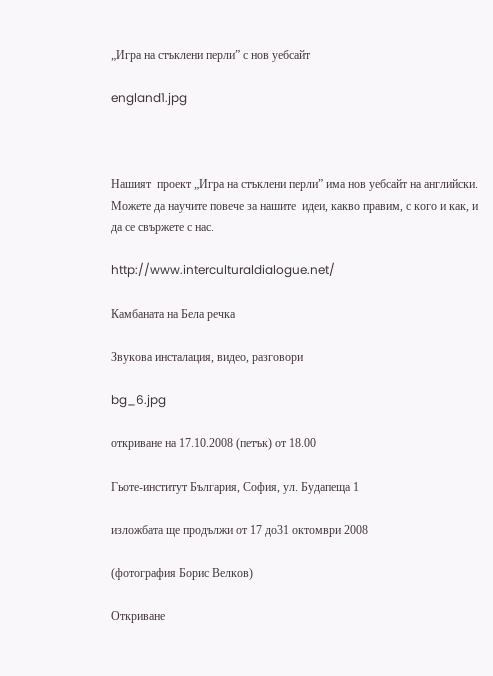„Игра на стъклени перли” с нов уебсайт

england1.jpg



Нашият  проект „Игра на стъклени перли” има нов уебсайт на английски. Можете да научите повече за нашите  идеи, какво правим, с кого и как, и да се свържете с нас.

http://www.interculturaldialogue.net/

Камбаната на Бела речка

Звукова инсталация, видео, разговори

bg_6.jpg

откриване на 17.10.2008 (петък) от 18.00

Гьоте-институт България, София, ул. Будапеща 1

изложбата ще продължи от 17 до31 октомври 2008

(фотография Борис Велков)

Откриване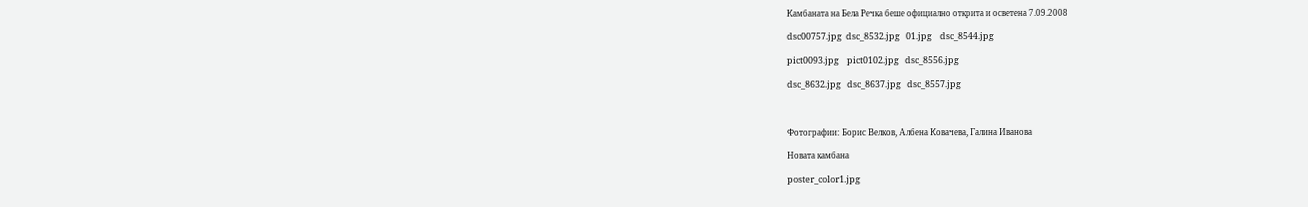Камбаната на Бела Речка беше официално открита и осветена 7.09.2008

dsc00757.jpg  dsc_8532.jpg   01.jpg    dsc_8544.jpg

pict0093.jpg    pict0102.jpg   dsc_8556.jpg

dsc_8632.jpg   dsc_8637.jpg   dsc_8557.jpg



Фотографии: Борис Велков, Албена Ковачева, Галина Иванова

Новата камбана

poster_color1.jpg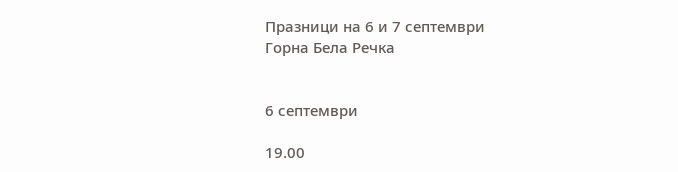Празници на 6 и 7 септември
Горна Бела Речка


6 септември

19.00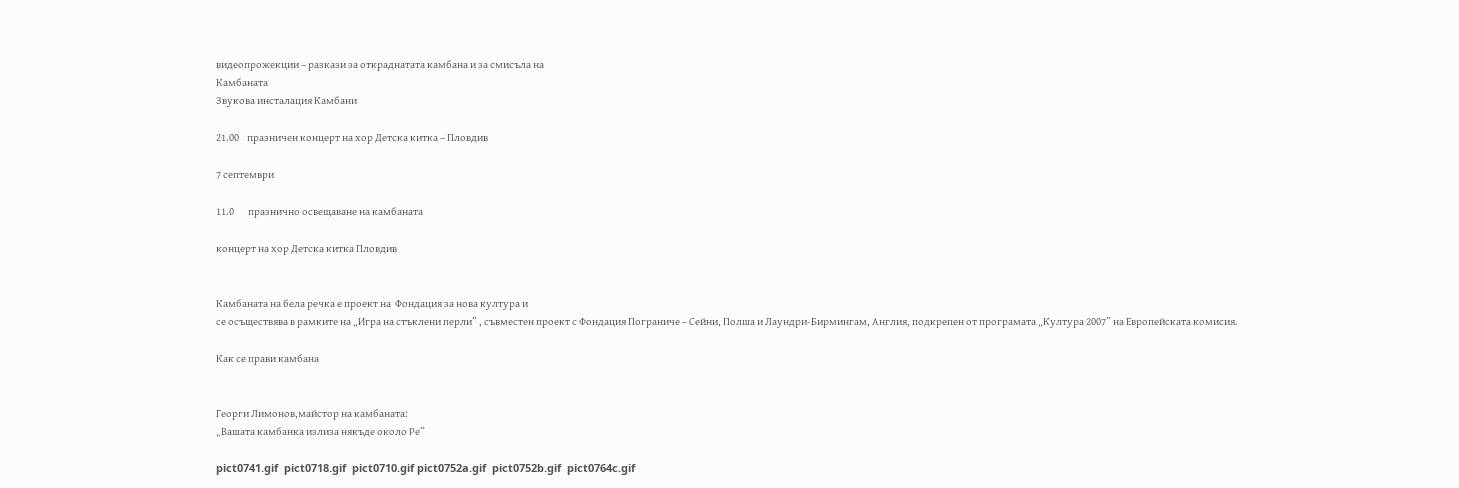видеопрожекции – разкази за откраднатата камбана и за смисъла на
Камбаната
Звукова инсталация Камбани

21.00    празничен концерт на хор Детска китка – Пловдив

7 септември

11.0       празнично освещаване на камбаната

концерт на хор Детска китка Пловдив


Камбаната на бела речка е проект на  Фондация за нова култура и
се осъществява в рамките на „Игра на стъклени перли” , съвместен проект с Фондация Пограниче – Сейни, Полша и Лаундри-Бирмингам, Англия, подкрепен от програмата „Култура 2007” на Европейската комисия.

Как се прави камбана


Георги Лимонов,майстор на камбаната:
„Вашата камбанка излиза някъде около Ре”

pict0741.gif  pict0718.gif  pict0710.gif pict0752a.gif  pict0752b.gif  pict0764c.gif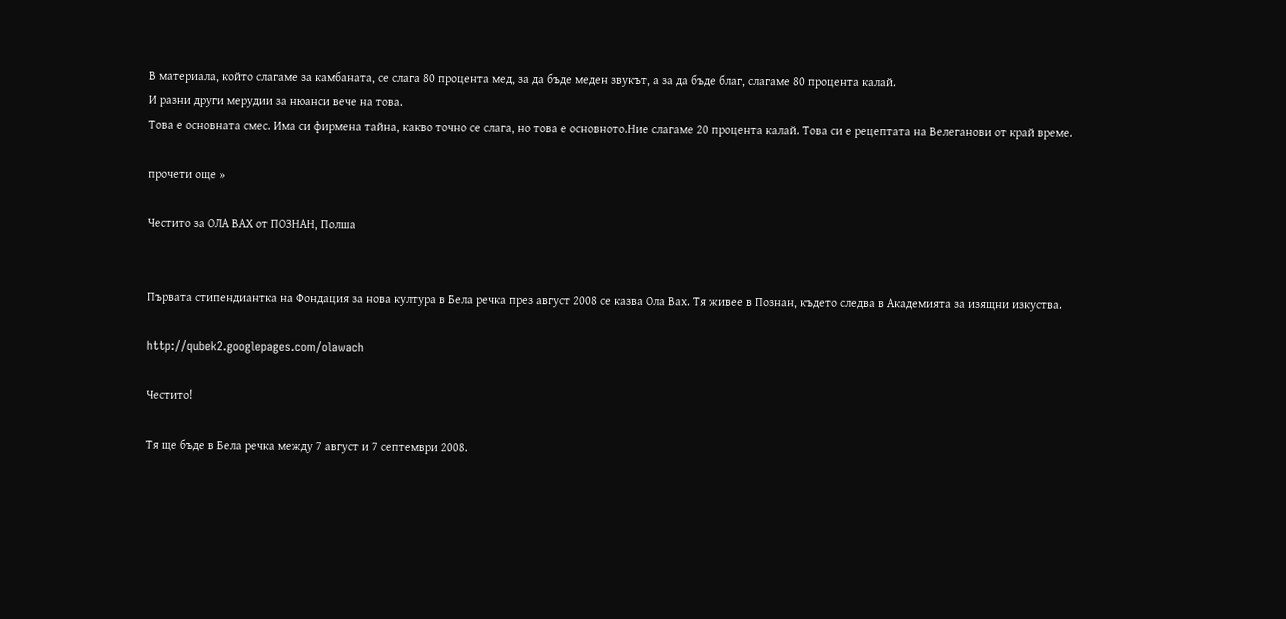В материала, който слагаме за камбаната, се слага 80 процента мед, за да бъде меден звукът, а за да бъде благ, слагаме 80 процента калай.
И разни други мерудии за нюанси вече на това.
Това е основната смес. Има си фирмена тайна, какво точно се слага, но това е основното.Ние слагаме 20 процента калай. Това си е рецептата на Велеганови от край време.

прочети още »

Честито за ОЛА ВАХ от ПОЗНАН, Полша


Първата стипендиантка на Фондация за нова култура в Бела речка през август 2008 се казва Ола Вах. Тя живее в Познан, където следва в Академията за изящни изкуства.

http://qubek2.googlepages.com/olawach

Честито!

Тя ще бъде в Бела речка между 7 август и 7 септември 2008.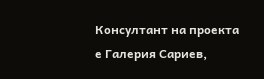Консултант на проекта е Галерия Сариев,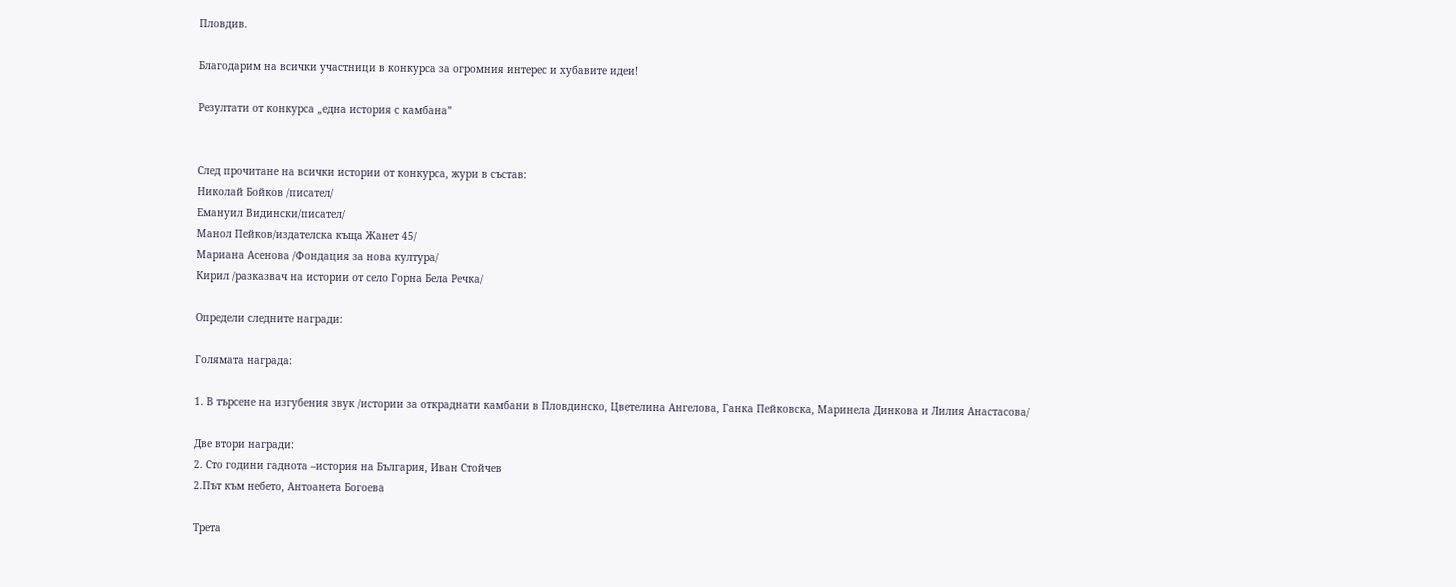Пловдив.

Благодарим на всички участници в конкурса за огромния интерес и хубавите идеи!

Резултати от конкурса „една история с камбана”


След прочитане на всички истории от конкурса, жури в състав:
Николай Бойков /писател/
Емануил Видински/писател/
Манол Пейков/издателска къща Жанет 45/
Мариана Асенова /Фондация за нова култура/
Кирил /разказвач на истории от село Горна Бела Речка/

Определи следните награди:

Голямата награда:

1. В търсене на изгубения звук /истории за откраднати камбани в Пловдинско, Цветелина Ангелова, Ганка Пейковска, Маринела Динкова и Лилия Анастасова/

Две втори награди:
2. Сто години гаднота –история на България, Иван Стойчев
2.Път към небето, Антоанета Богоева

Трета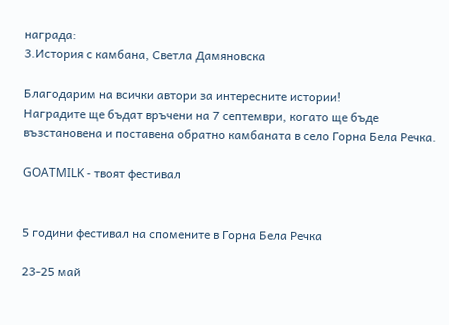награда:
3.История с камбана, Светла Дамяновска

Благодарим на всички автори за интересните истории!
Наградите ще бъдат връчени на 7 септември, когато ще бъде възстановена и поставена обратно камбаната в село Горна Бела Речка.

GOATMILK - твоят фестивал


5 години фестивал на спомените в Горна Бела Речка

23-25 май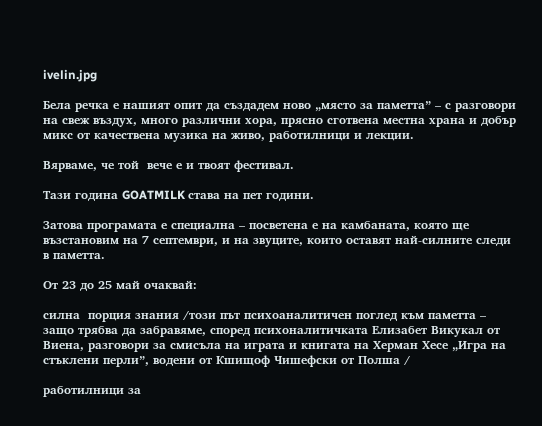ivelin.jpg

Бела речка е нашият опит да създадем ново „място за паметта” – с разговори на свеж въздух, много различни хора, прясно сготвена местна храна и добър микс от качествена музика на живо, работилници и лекции.

Вярваме, че той  вече е и твоят фестивал.

Тази година GOATMILK става на пет години.

Затова програмата е специална – посветена е на камбаната, която ще възстановим на 7 септември, и на звуците, които оставят най-силните следи в паметта.

От 23 до 25 май очаквай:

силна  порция знания /този път психоаналитичен поглед към паметта – защо трябва да забравяме, според психоналитичката Елизабет Викукал от Виена, разговори за смисъла на играта и книгата на Херман Хесе „Игра на стъклени перли”, водени от Кшищоф Чишефски от Полша /

работилници за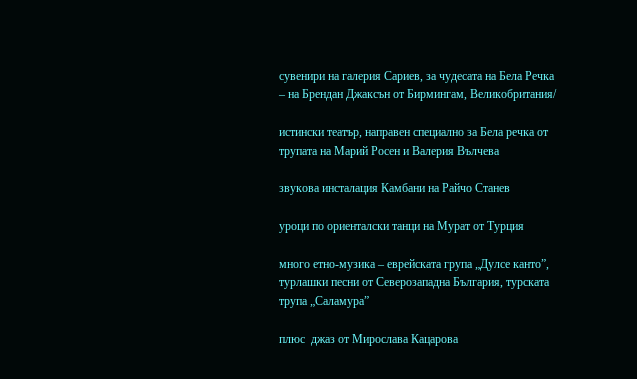сувенири на галерия Сариев, за чудесата на Бела Речка – на Брендан Джаксън от Бирмингам, Великобритания/

истински театър, направен специално за Бела речка от трупата на Марий Росен и Валерия Вълчева

звукова инсталация Камбани на Райчо Станев

уроци по ориенталски танци на Мурат от Турция

много етно-музика – еврейската група „Дулсе канто”, турлашки песни от Северозападна България, турската трупа „Саламура”

плюс  джаз от Мирослава Кацарова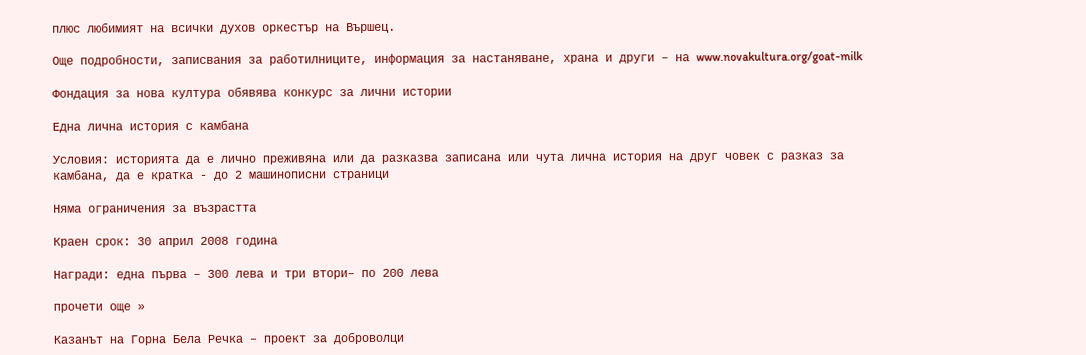плюс любимият на всички духов оркестър на Вършец.

Още подробности, записвания за работилниците, информация за настаняване, храна и други – на www.novakultura.org/goat-milk

Фондация за нова култура обявява конкурс за лични истории

Една лична история с камбана

Условия: историята да е лично преживяна или да разказва записана или чута лична история на друг човек с разказ за камбана, да е кратка - до 2 машинописни страници

Няма ограничения за възрастта

Краен срок: 30 април 2008 година

Награди: eдна първа – 300 лева и три втори– по 200 лева

прочети още »

Казанът на Горна Бела Речка – проект за доброволци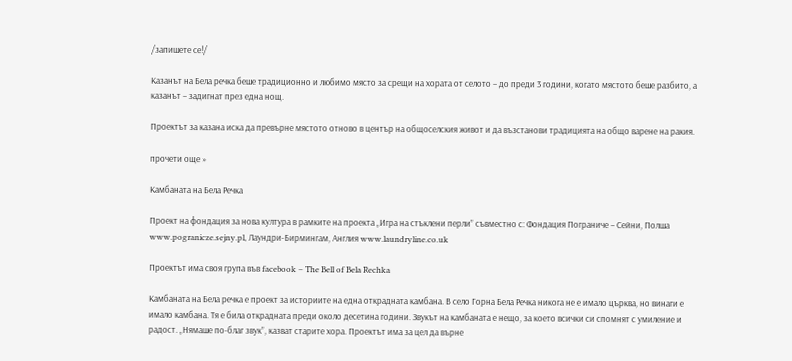/запишете се!/

Казанът на Бела речка беше традиционно и любимо място за срещи на хората от селото – до преди 3 години, когато мястото беше разбито, а казанът – задигнат през една нощ.

Проектът за казана иска да превърне мястото отново в център на общоселския живот и да възстанови традицията на общо варене на ракия.

прочети още »

Камбаната на Бела Речка

Проект на фондация за нова култура в рамките на проекта „Игра на стъклени перли” съвместно с: Фондация Пограниче – Сейни, Полша www.pogranicze.sejny.pl, Лаундри-Бирмингам, Англия www.laundryline.co.uk

Проектът има своя група във facebook – The Bell of Bela Rechka

Камбаната на Бела речка е проект за историите на една открадната камбана. В село Горна Бела Речка никога не е имало църква, но винаги е имало камбана. Тя е била открадната преди около десетина години. Звукът на камбаната е нещо, за което всички си спомнят с умиление и радост. „Нямаше по-благ звук”, казват старите хора. Проектът има за цел да върне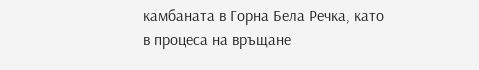камбаната в Горна Бела Речка, като в процеса на връщане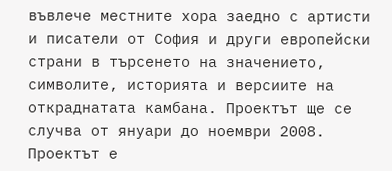въвлече местните хора заедно с артисти и писатели от София и други европейски страни в търсенето на значението, символите, историята и версиите на откраднатата камбана. Проектът ще се случва от януари до ноември 2008. Проектът е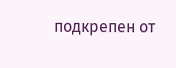подкрепен от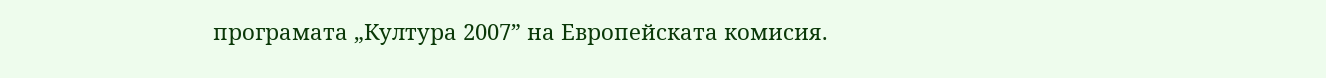програмата „Култура 2007” на Европейската комисия.